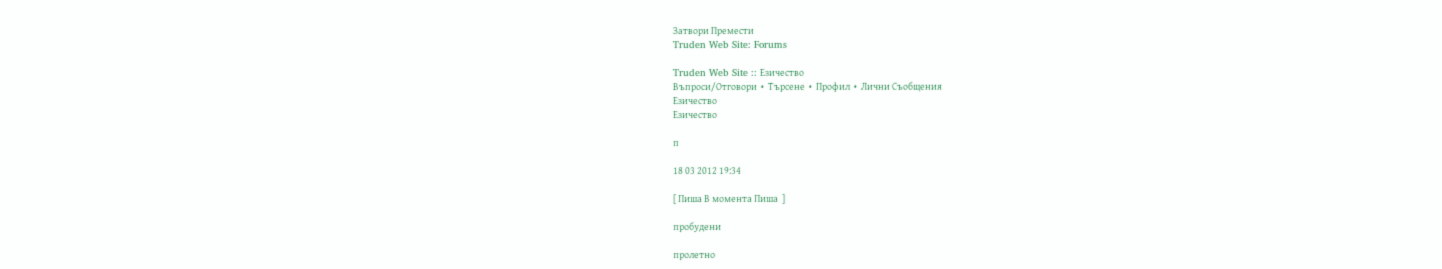Затвори Премести
Truden Web Site: Forums

Truden Web Site :: Езичество
Въпроси/Отговори  •  Търсене  •  Профил  •  Лични Съобщения
Езичество
Езичество

п

18 03 2012 19:34

[ Пиша В момента Пиша  ]

пробудени

пролетно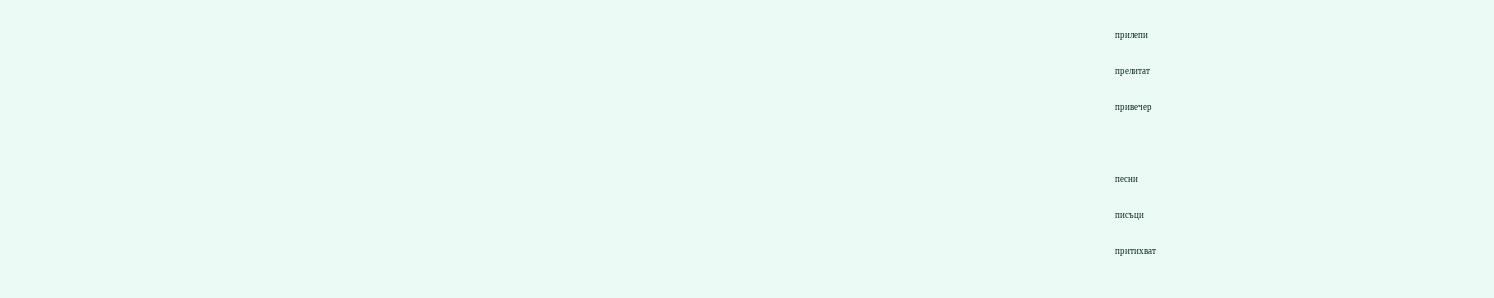прилепи

прелитат

привечер



песни

писъци

притихват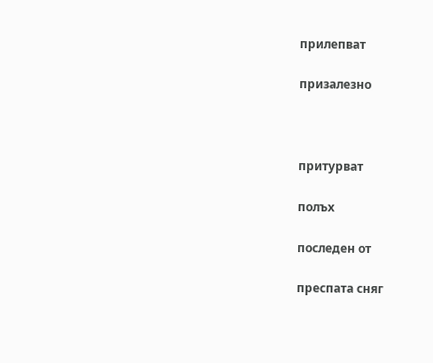прилепват

призалезно



притурват

полъх

последен от

преспата сняг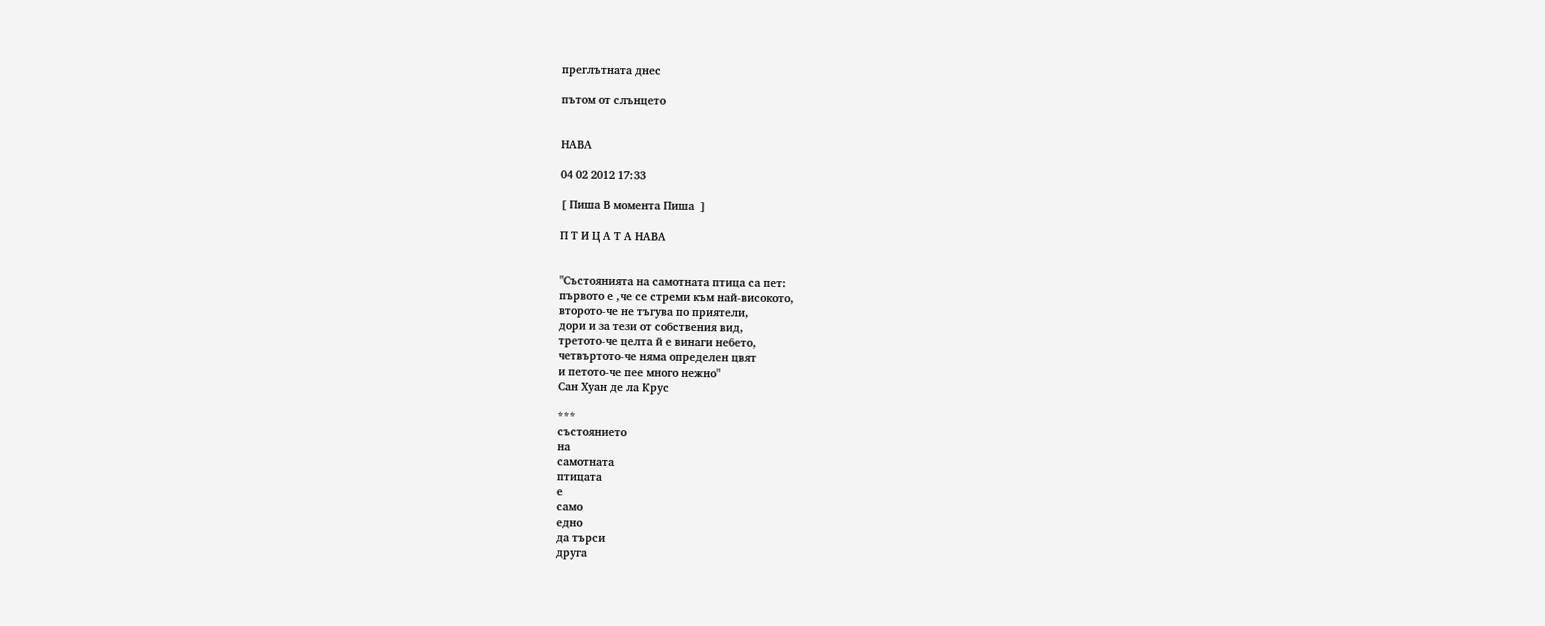преглътната днес

пътом от слънцето


НАВА

04 02 2012 17:33

[ Пиша В момента Пиша  ]

П Т И Ц А Т А НАВА


"Състоянията на самотната птица са пет:
първото е ,че се стреми към най-високото,
второто-че не тъгува по приятели,
дори и за тези от собствения вид,
третото-че целта й е винаги небето,
четвъртото-че няма определен цвят
и петото-че пее много нежно"
Сан Хуан де ла Крус

***
състоянието
на
самотната
птицата
е
само
едно
да търси
друга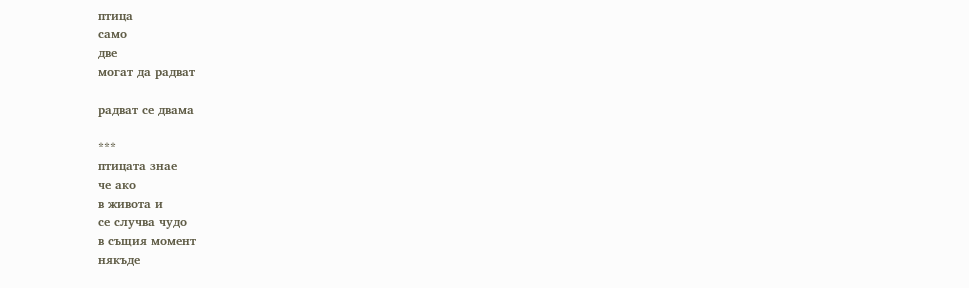птица
само
две
могат да радват

радват се двама

***
птицата знае
че ако
в живота и
се случва чудо
в същия момент
някъде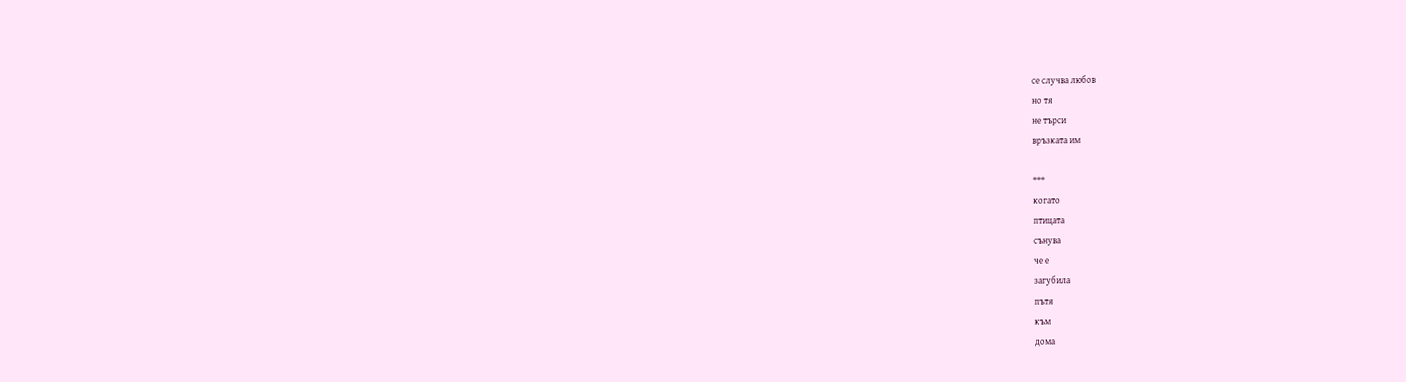се случва любов
но тя
не търси
връзката им

***
когато
птицата
сънува
че е
загубила
пътя
към
дома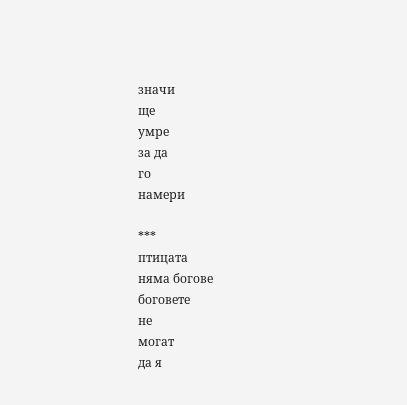значи
ще
умре
за да
го
намери

***
птицата
няма богове
боговете
не
могат
да я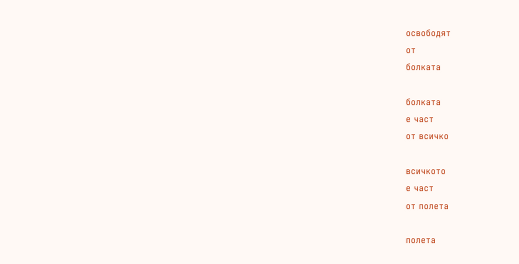освободят
от
болката

болката
е част
от всичко

всичкото
е част
от полета

полета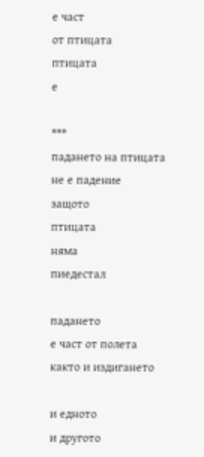е част
от птицата
птицата
е

***
падането на птицата
не е падение
защото
птицата
няма
пиедестал

падането
е част от полета
както и издигането

и едното
и другото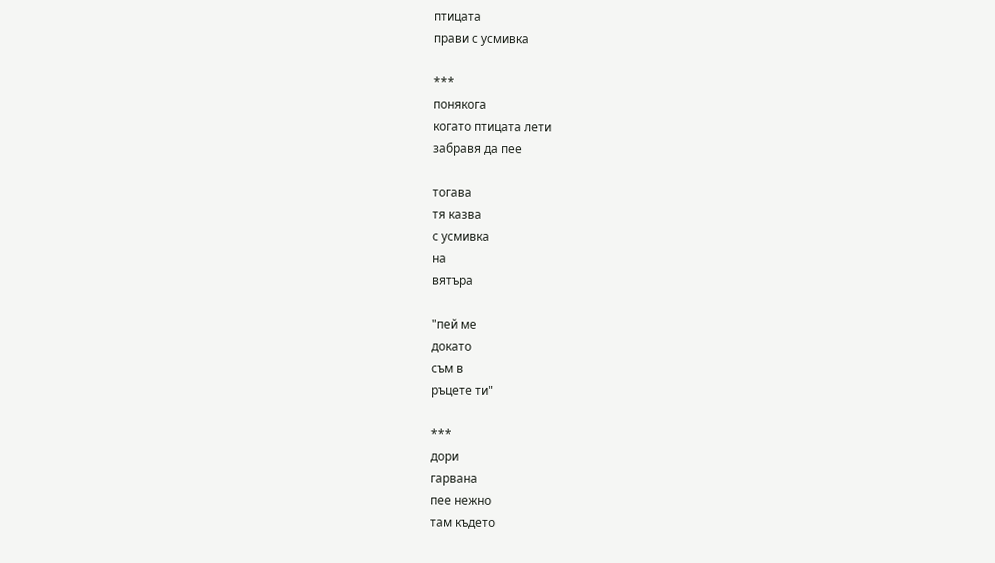птицата
прави с усмивка

***
понякога
когато птицата лети
забравя да пее

тогава
тя казва
с усмивка
на
вятъра

"пей ме
докато
съм в
ръцете ти"

***
дори
гарвана
пее нежно
там където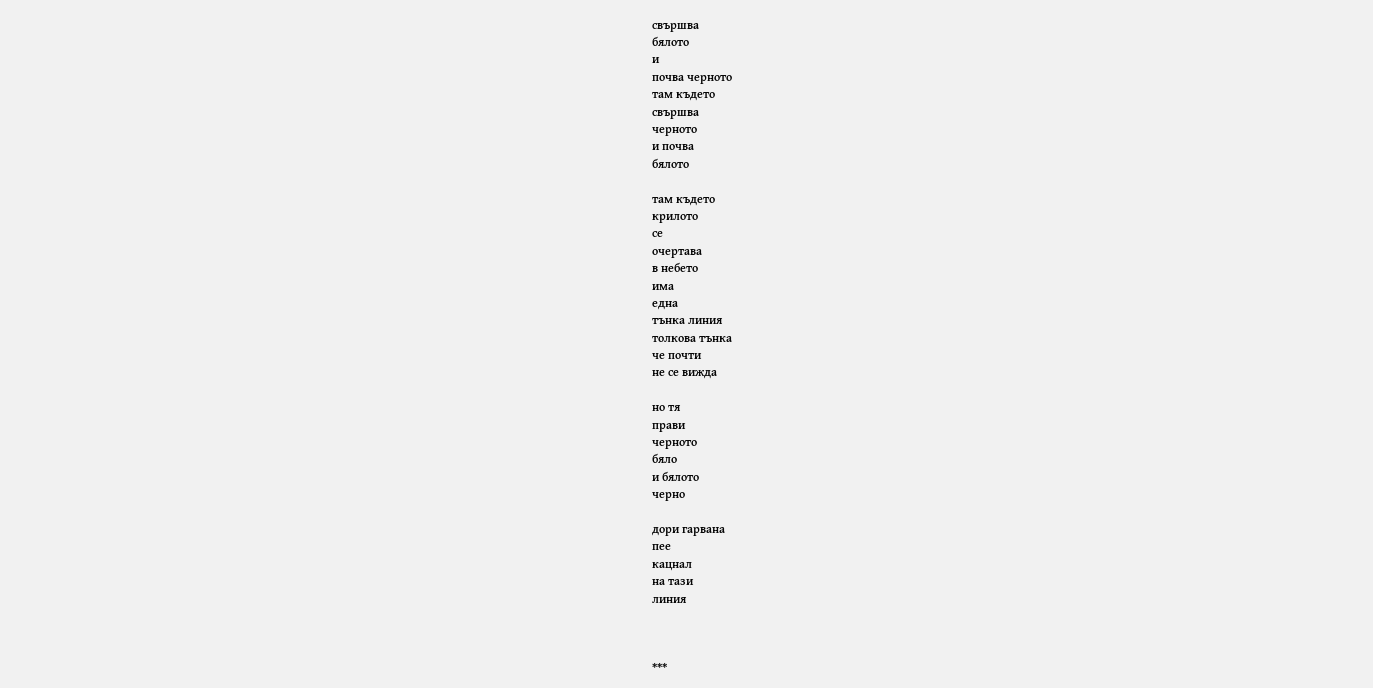свършва
бялото
и
почва черното
там където
свършва
черното
и почва
бялото

там където
крилото
се
очертава
в небето
има
една
тънка линия
толкова тънка
че почти
не се вижда

но тя
прави
черното
бяло
и бялото
черно

дори гарвана
пее
кацнал
на тази
линия



***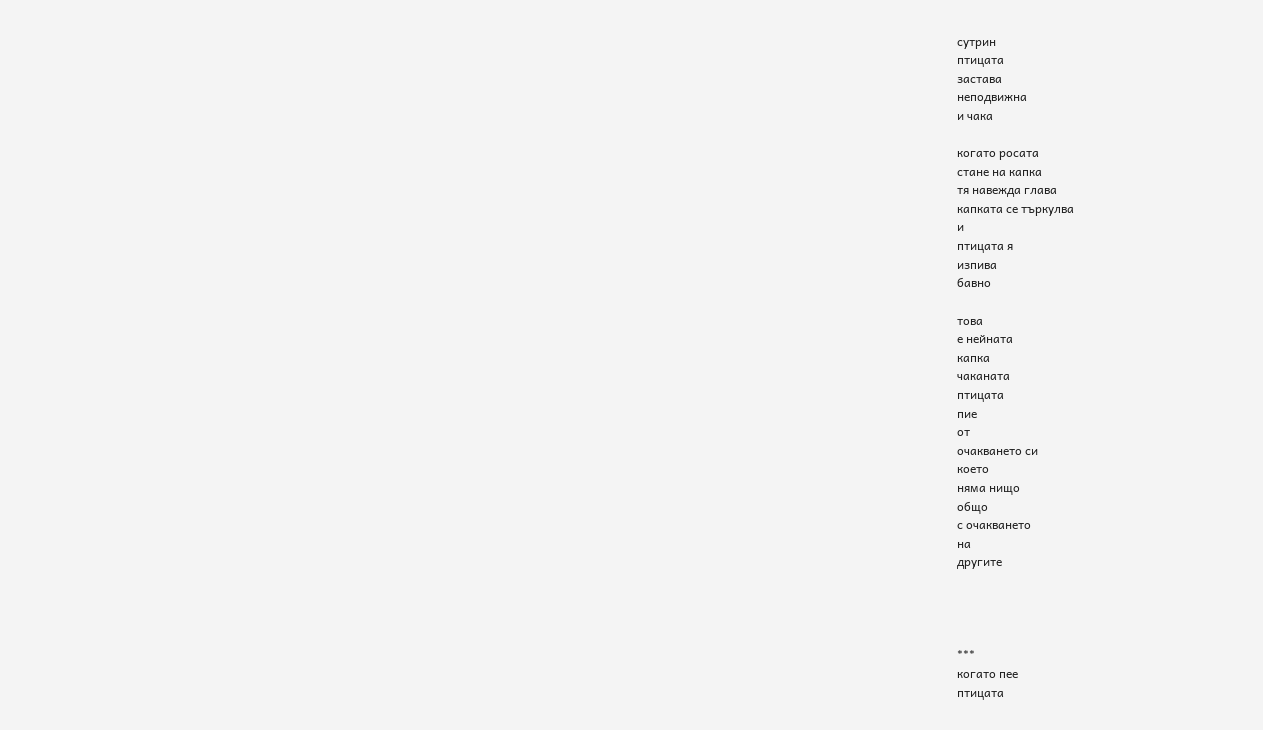сутрин
птицата
застава
неподвижна
и чака

когато росата
стане на капка
тя навежда глава
капката се търкулва
и
птицата я
изпива
бавно

това
е нейната
капка
чаканата
птицата
пие
от
очакването си
което
няма нищо
общо
с очакването
на
другите




***
когато пее
птицата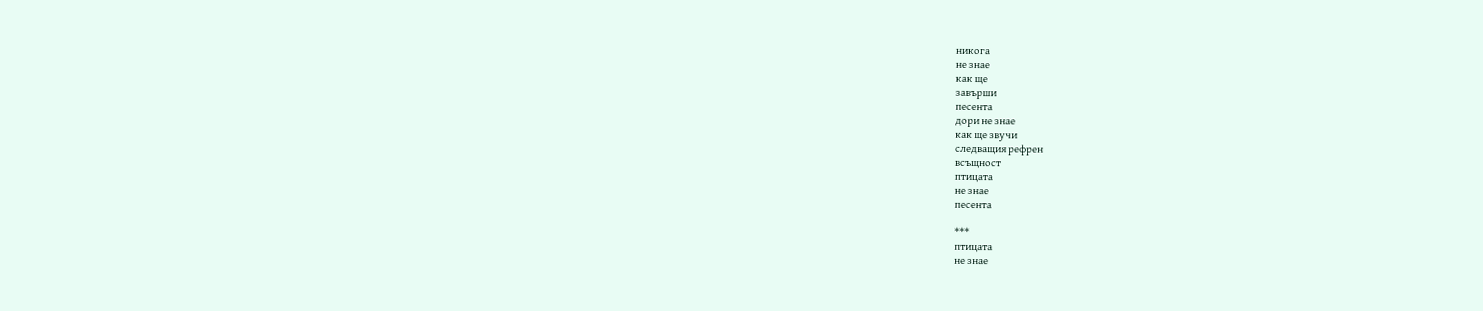никога
не знае
как ще
завърши
песента
дори не знае
как ще звучи
следващия рефрен
всъщност
птицата
не знае
песента

***
птицата
не знае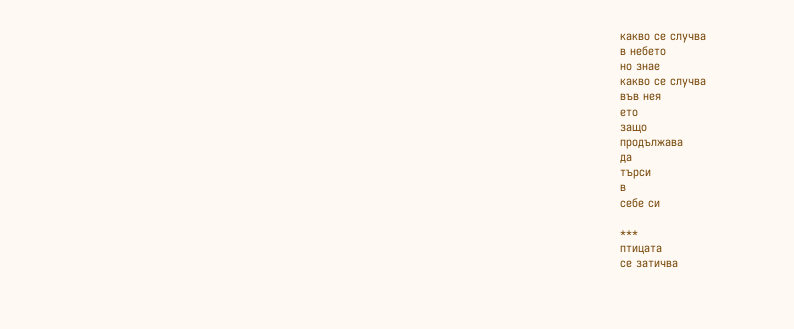какво се случва
в небето
но знае
какво се случва
във нея
ето
защо
продължава
да
търси
в
себе си

***
птицата
се затичва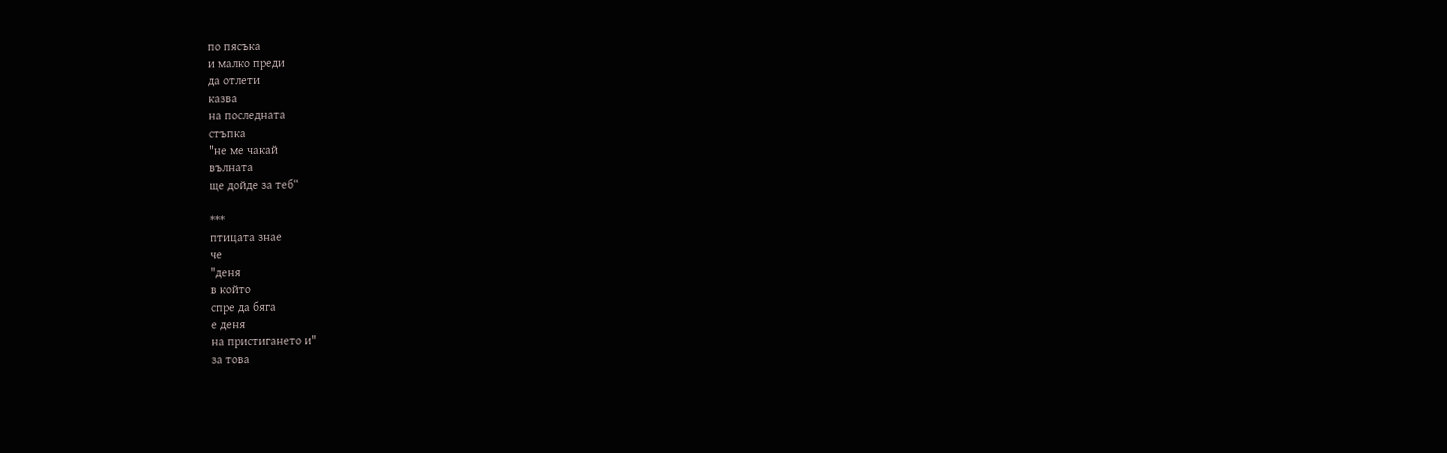по пясъка
и малко преди
да отлети
казва
на последната
стъпка
"не ме чакай
вълната
ще дойде за теб“

***
птицата знае
че
"деня
в който
спре да бяга
е деня
на пристигането и"
за това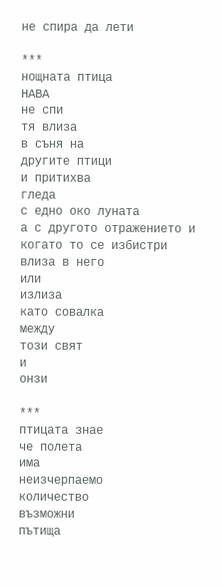не спира да лети

***
нощната птица
НАВА
не спи
тя влиза
в съня на
другите птици
и притихва
гледа
с едно око луната
а с другото отражението и
когато то се избистри
влиза в него
или
излиза
като совалка
между
този свят
и
онзи

***
птицата знае
че полета
има
неизчерпаемо
количество
възможни
пътища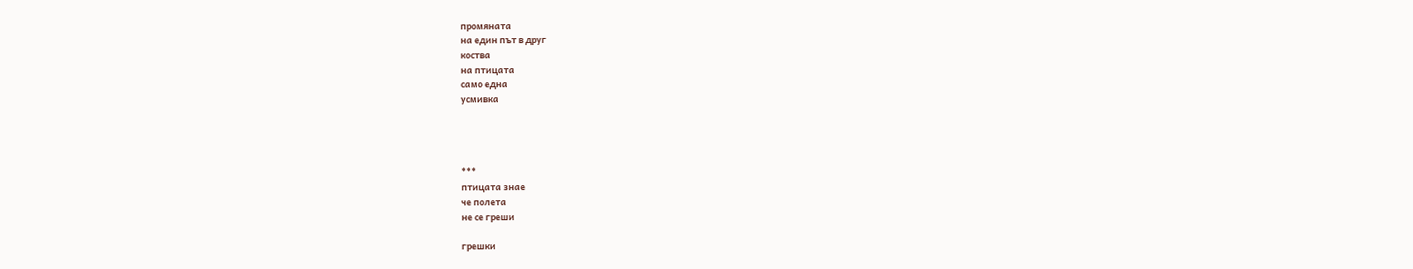промяната
на един път в друг
коства
на птицата
само една
усмивка




***
птицата знае
че полета
не се греши

грешки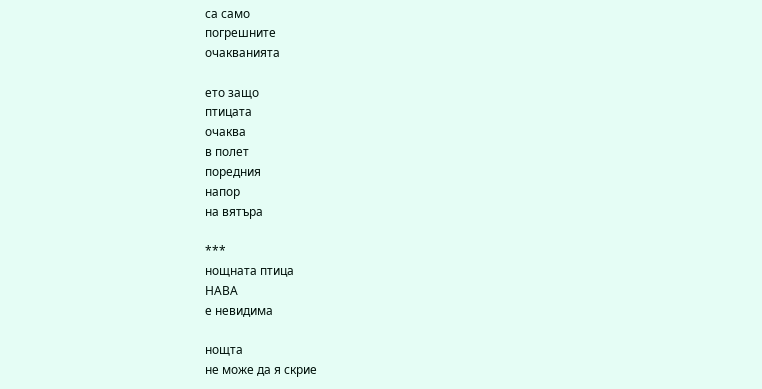са само
погрешните
очакванията

ето защо
птицата
очаква
в полет
поредния
напор
на вятъра

***
нощната птица
НАВА
е невидима

нощта
не може да я скрие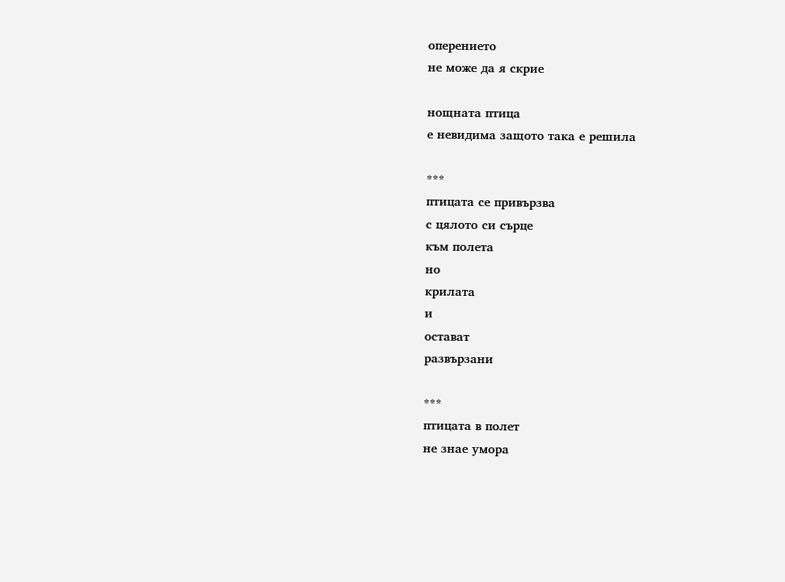оперението
не може да я скрие

нощната птица
е невидима защото така е решила

***
птицата се привързва
с цялото си сърце
към полета
но
крилата
и
остават
развързани

***
птицата в полет
не знае умора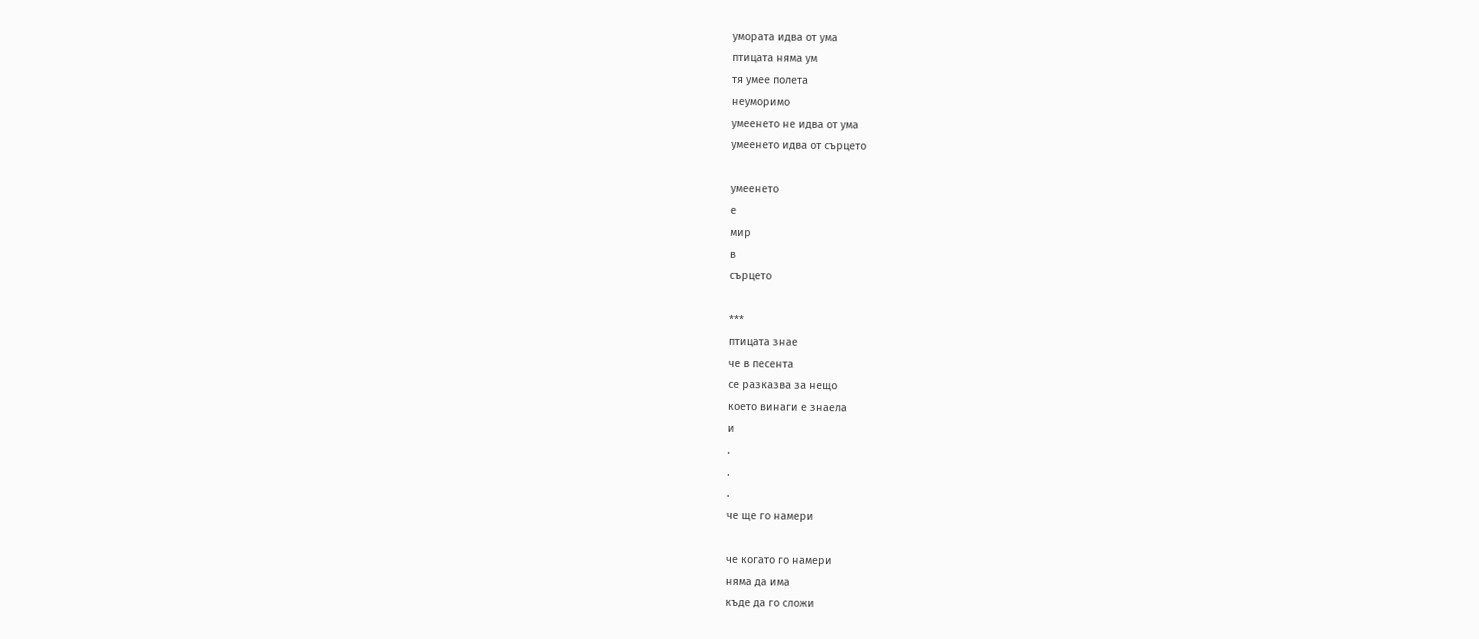умората идва от ума
птицата няма ум
тя умее полета
неуморимо
умеенето не идва от ума
умеенето идва от сърцето

умеенето
е
мир
в
сърцето

***
птицата знае
че в песента
се разказва за нещо
което винаги е знаела
и
.
.
.
че ще го намери

че когато го намери
няма да има
къде да го сложи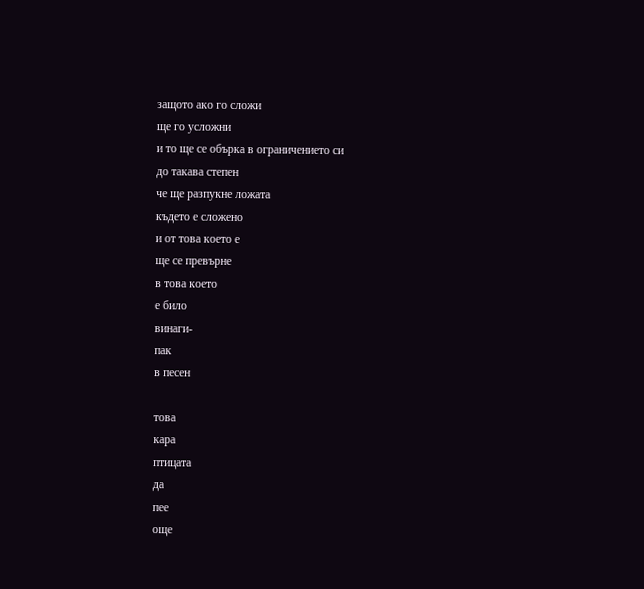защото ако го сложи
ще го усложни
и то ще се обърка в ограничението си
до такава степен
че ще разпукне ложата
където е сложено
и от това което е
ще се превърне
в това което
е било
винаги-
пак
в песен

това
кара
птицата
да
пее
още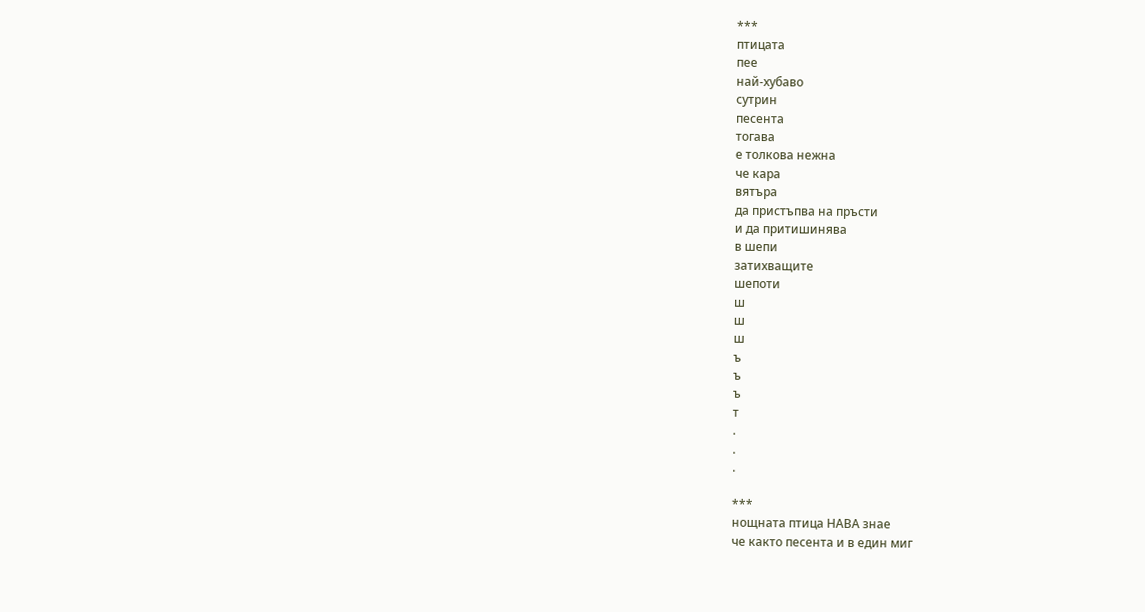***
птицата
пее
най-хубаво
сутрин
песента
тогава
е толкова нежна
че кара
вятъра
да пристъпва на пръсти
и да притишинява
в шепи
затихващите
шепоти
ш
ш
ш
ъ
ъ
ъ
т
.
.
.

***
нощната птица НАВА знае
че както песента и в един миг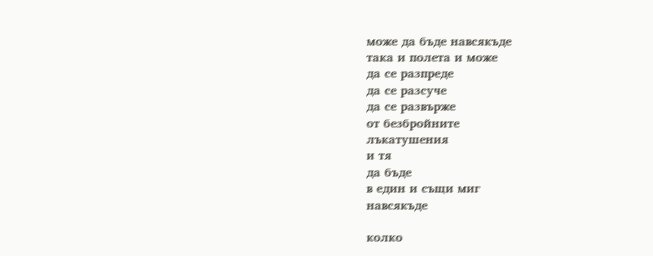може да бъде навсякъде
така и полета и може
да се разпреде
да се разсуче
да се развърже
от безбройните
лъкатушения
и тя
да бъде
в един и същи миг
навсякъде

колко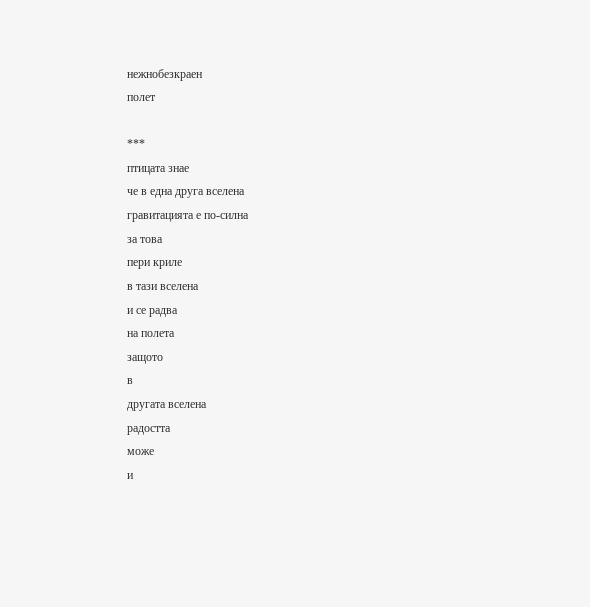нежнобезкраен
полет

***
птицата знае
че в една друга вселена
гравитацията е по-силна
за това
пери криле
в тази вселена
и се радва
на полета
защото
в
другата вселена
радостта
може
и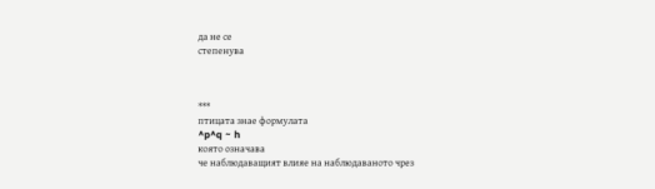да не се
степенува



***
птицата знае формулата
^p^q ~ h
която означава
че наблюдаващият влияе на наблюдаваното чрез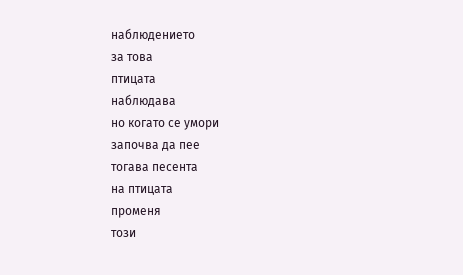наблюдението
за това
птицата
наблюдава
но когато се умори
започва да пее
тогава песента
на птицата
променя
този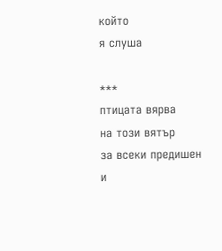който
я слуша

***
птицата вярва
на този вятър
за всеки предишен
и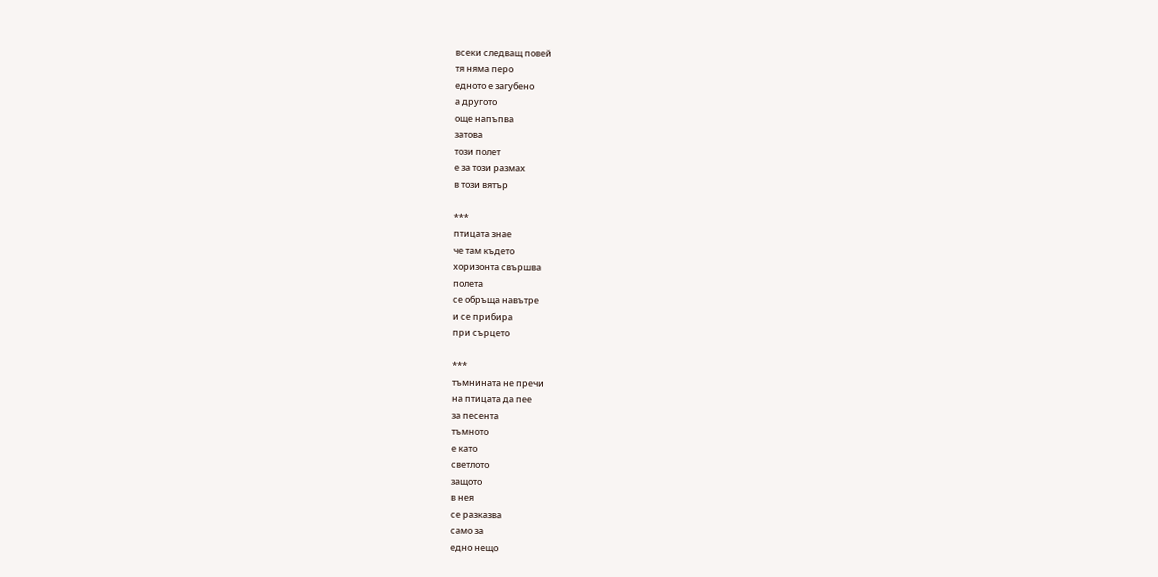всеки следващ повей
тя няма перо
едното е загубено
а другото
още напъпва
затова
този полет
е за този размах
в този вятър

***
птицата знае
че там където
хоризонта свършва
полета
се обръща навътре
и се прибира
при сърцето

***
тъмнината не пречи
на птицата да пее
за песента
тъмното
е като
светлото
защото
в нея
се разказва
само за
едно нещо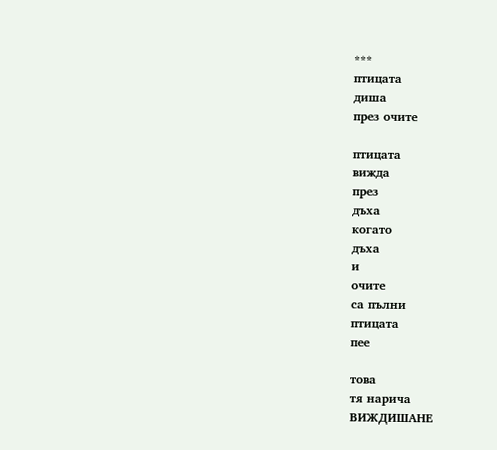***
птицата
диша
през очите

птицата
вижда
през
дъха
когато
дъха
и
очите
са пълни
птицата
пее

това
тя нарича
ВИЖДИШАНЕ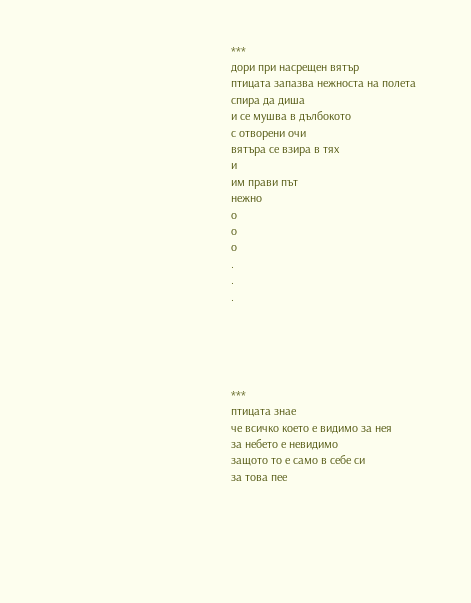***
дори при насрещен вятър
птицата запазва нежноста на полета
спира да диша
и се мушва в дълбокото
с отворени очи
вятъра се взира в тях
и
им прави път
нежно
о
о
о
.
.
.





***
птицата знае
че всичко което е видимо за нея
за небето е невидимо
защото то е само в себе си
за това пее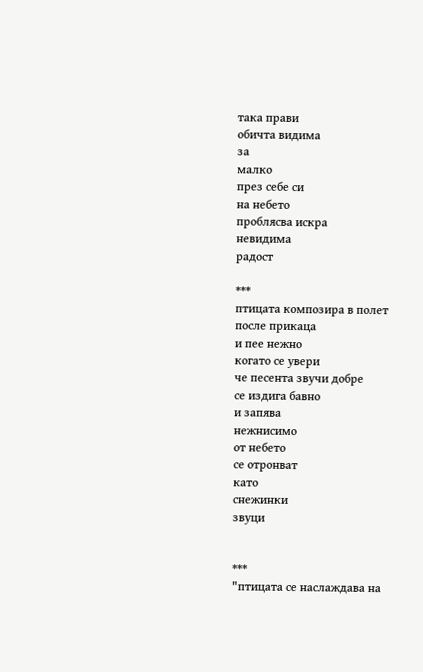така прави
обичта видима
за
малко
през себе си
на небето
проблясва искра
невидима
радост

***
птицата композира в полет
после прикаца
и пее нежно
когато се увери
че песента звучи добре
се издига бавно
и запява
нежнисимо
от небето
се отронват
като
снежинки
звуци


***
"птицата се наслаждава на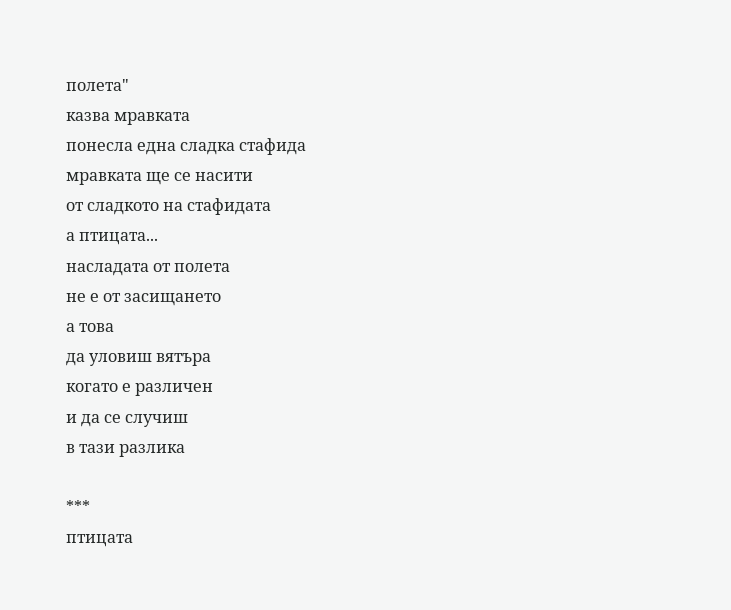полета"
казва мравката
понесла една сладка стафида
мравката ще се насити
от сладкото на стафидата
а птицата...
насладата от полета
не е от засищането
а това
да уловиш вятъра
когато е различен
и да се случиш
в тази разлика

***
птицата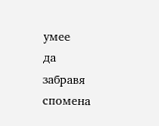умее
да
забравя
спомена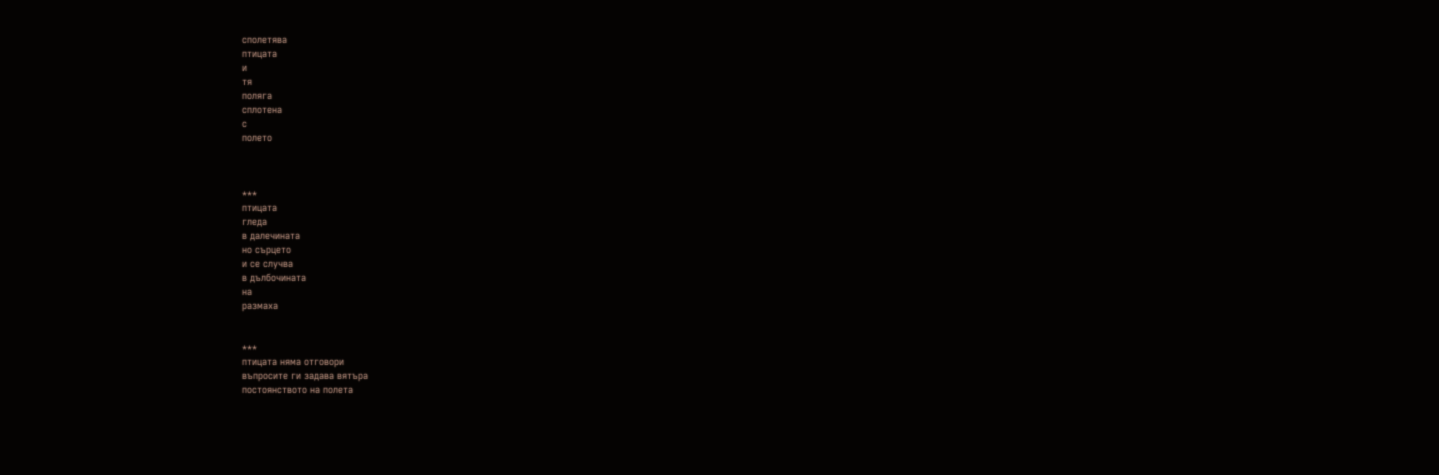сполетява
птицата
и
тя
поляга
сплотена
с
полето



***
птицата
гледа
в далечината
но сърцето
и се случва
в дълбочината
на
размаха


***
птицата няма отговори
въпросите ги задава вятъра
постоянството на полета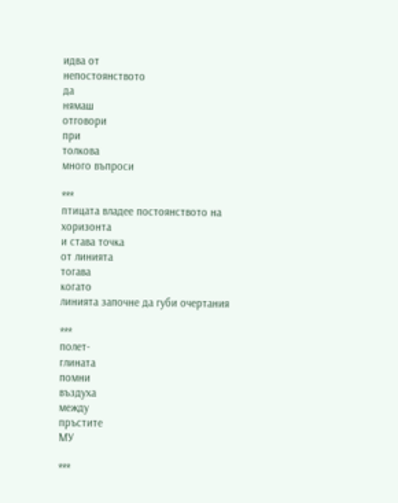идва от
непостоянството
да
нямаш
отговори
при
толкова
много въпроси

***
птицата владее постоянството на хоризонта
и става точка
от линията
тогава
когато
линията започне да губи очертания

***
полет-
глината
помни
въздуха
между
пръстите
МУ

***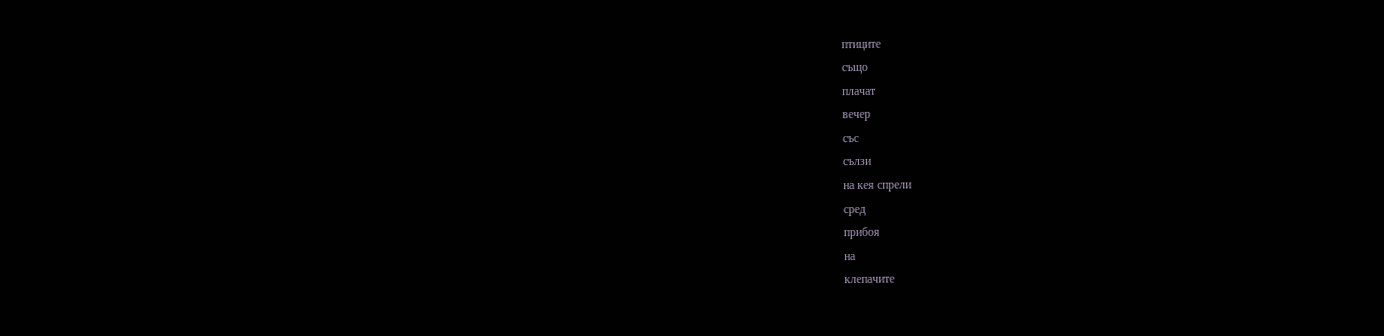птиците
също
плачат
вечер
със
сълзи
на кея спрели
сред
прибоя
на
клепачите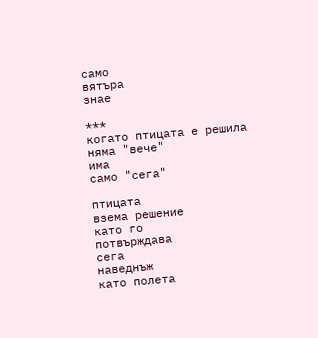само
вятъра
знае

***
когато птицата е решила
няма "вече"
има
само "сега"

птицата
взема решение
като го
потвърждава
сега
наведнъж
като полета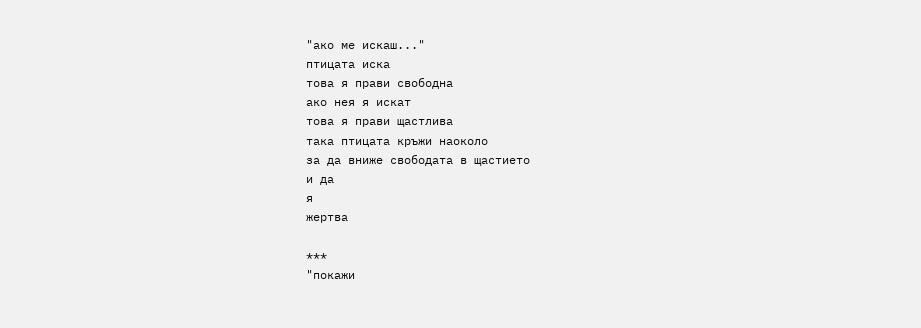"ако ме искаш..."
птицата иска
това я прави свободна
ако нея я искат
това я прави щастлива
така птицата кръжи наоколо
за да вниже свободата в щастието
и да
я
жертва

***
"покажи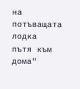на потъващата лодка
пътя към дома"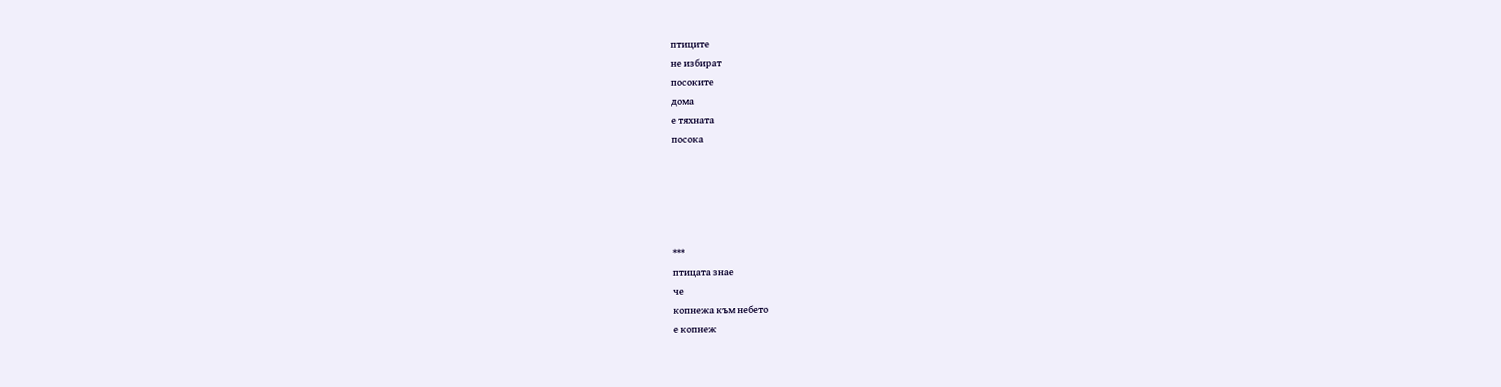птиците
не избират
посоките
дома
е тяхната
посока





***
птицата знае
че
копнежа към небето
е копнеж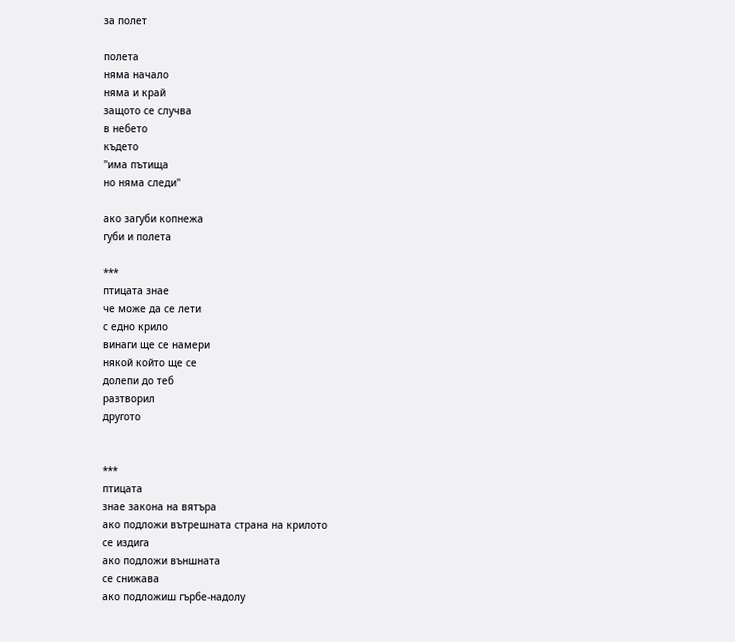за полет

полета
няма начало
няма и край
защото се случва
в небето
където
"има пътища
но няма следи"

ако загуби копнежа
губи и полета

***
птицата знае
че може да се лети
с едно крило
винаги ще се намери
някой който ще се
долепи до теб
разтворил
другото


***
птицата
знае закона на вятъра
ако подложи вътрешната страна на крилото
се издига
ако подложи външната
се снижава
ако подложиш гърбе-надолу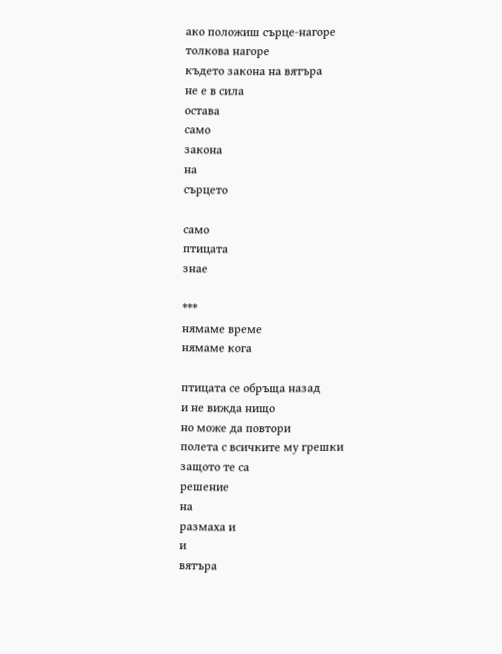ако положиш сърце-нагоре
толкова нагоре
където закона на вятъра
не е в сила
остава
само
закона
на
сърцето

само
птицата
знае

***
нямаме време
нямаме кога

птицата се обръща назад
и не вижда нищо
но може да повтори
полета с всичките му грешки
защото те са
решение
на
размаха и
и
вятъра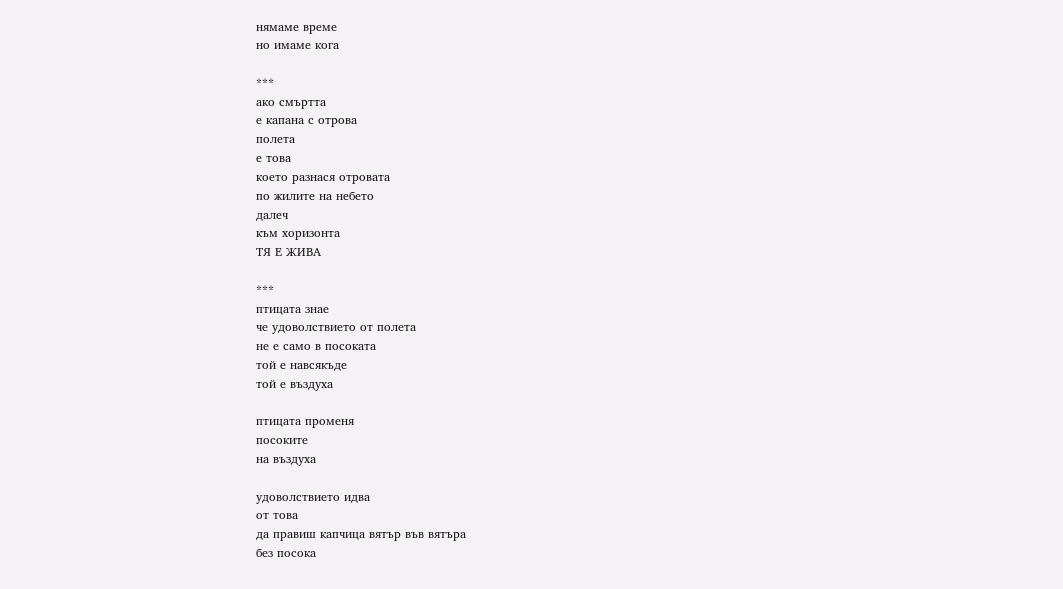нямаме време
но имаме кога

***
ако смъртта
е капана с отрова
полета
е това
което разнася отровата
по жилите на небето
далеч
към хоризонта
ТЯ Е ЖИВА

***
птицата знае
че удоволствието от полета
не е само в посоката
той е навсякъде
той е въздуха

птицата променя
посоките
на въздуха

удоволствието идва
от това
да правиш капчица вятър във вятъра
без посока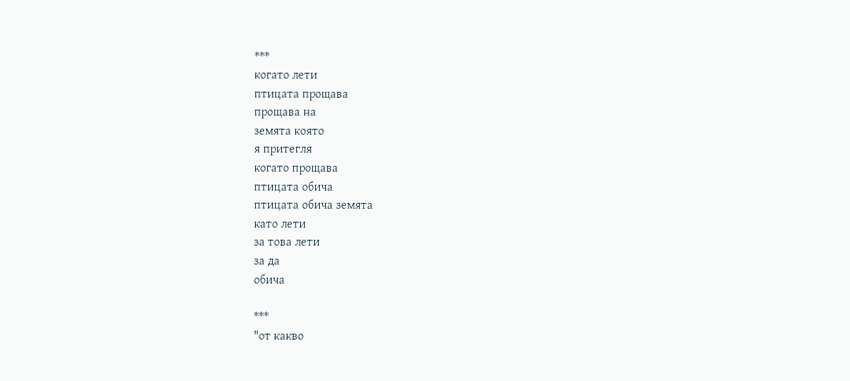***
когато лети
птицата прощава
прощава на
земята която
я притегля
когато прощава
птицата обича
птицата обича земята
като лети
за това лети
за да
обича

***
"от какво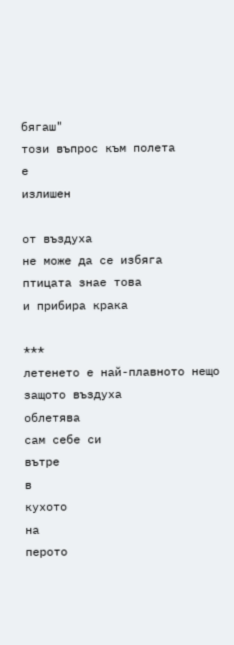бягаш"
този въпрос към полета
е
излишен

от въздуха
не може да се избяга
птицата знае това
и прибира крака

***
летенето е най-плавното нещо
защото въздуха
облетява
сам себе си
вътре
в
кухото
на
перото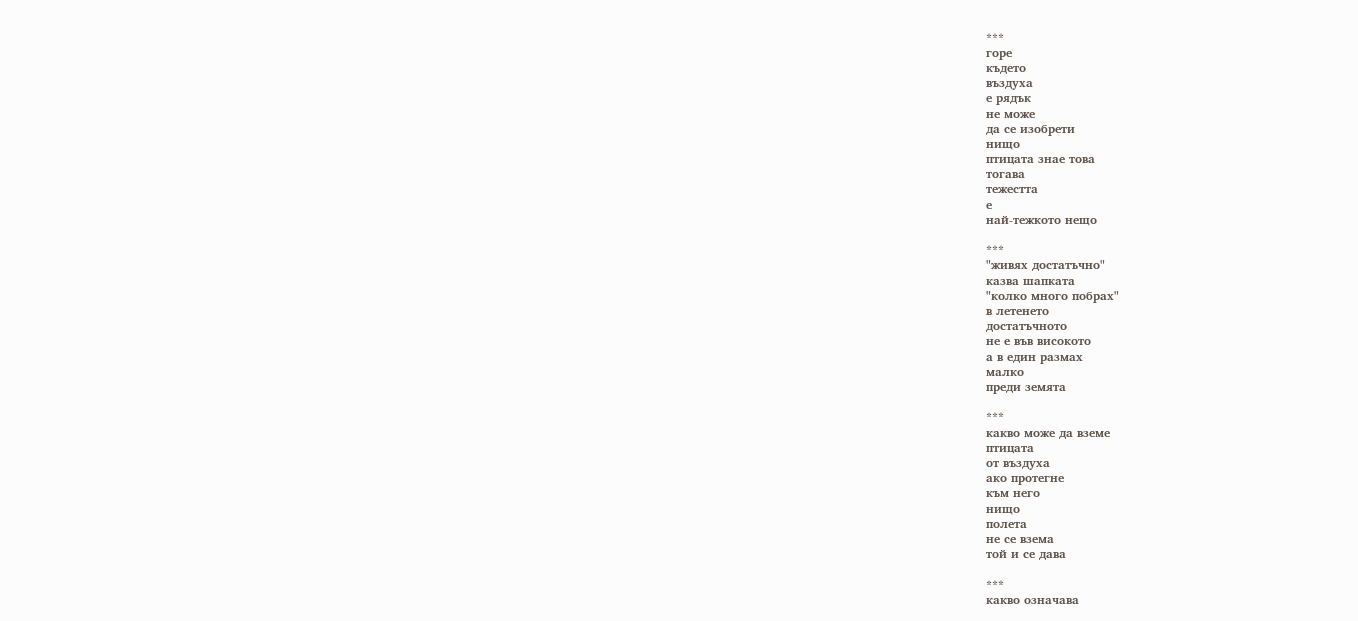***
горе
където
въздуха
е рядък
не може
да се изобрети
нищо
птицата знае това
тогава
тежестта
е
най-тежкото нещо

***
"живях достатъчно"
казва шапката
"колко много побрах"
в летенето
достатъчното
не е във високото
а в един размах
малко
преди земята

***
какво може да вземе
птицата
от въздуха
ако протегне
към него
нищо
полета
не се взема
той и се дава

***
какво означава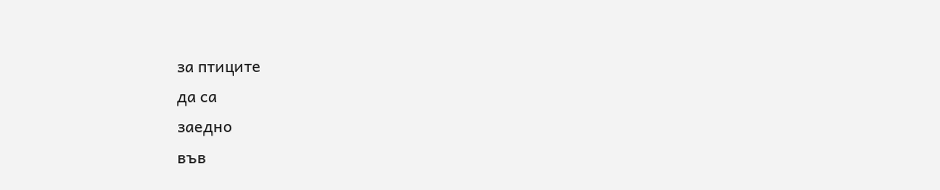за птиците
да са
заедно
във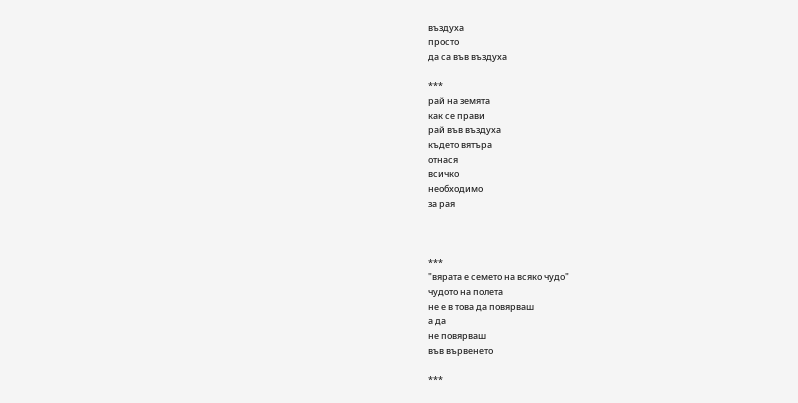въздуха
просто
да са във въздуха

***
рай на земята
как се прави
рай във въздуха
където вятъра
отнася
всичко
необходимо
за рая



***
"вярата е семето на всяко чудо"
чудото на полета
не е в това да повярваш
а да
не повярваш
във вървенето

***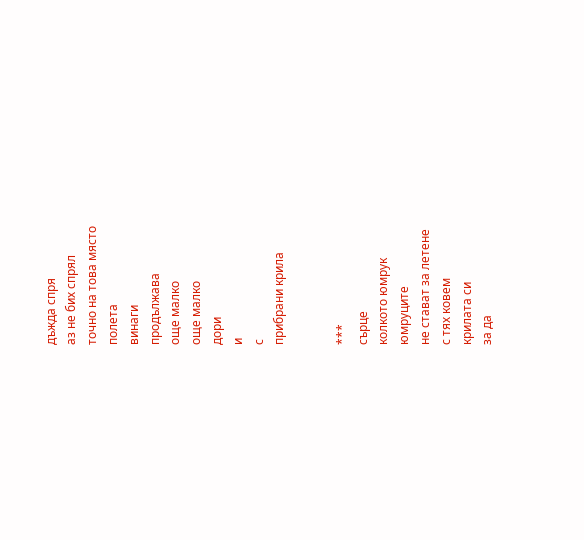дъжда спря
аз не бих спрял
точно на това място
полета
винаги
продължава
още малко
още малко
дори
и
с
прибрани крила


***
сърце
колкото юмрук
юмруците
не стават за летене
с тях ковем
крилата си
за да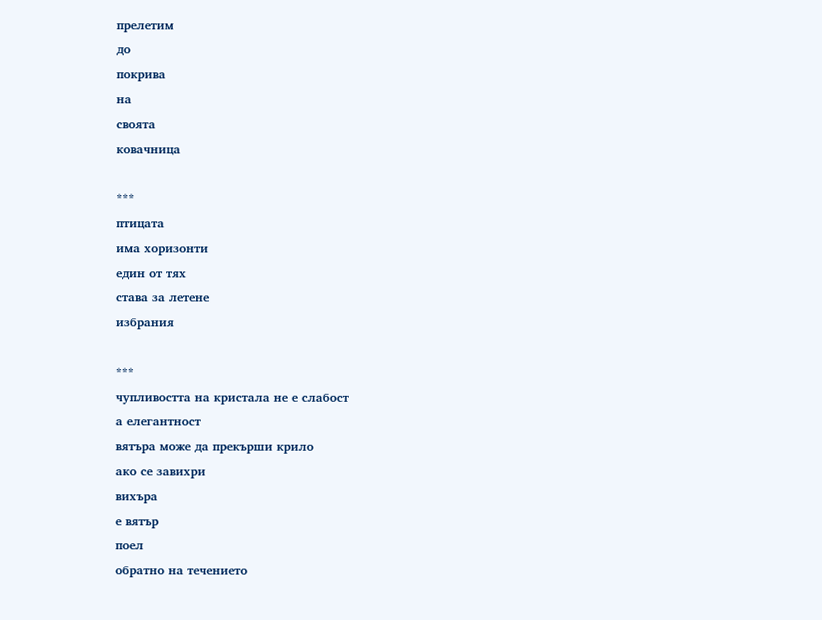прелетим
до
покрива
на
своята
ковачница

***
птицата
има хоризонти
един от тях
става за летене
избрания

***
чупливостта на кристала не е слабост
а елегантност
вятъра може да прекърши крило
ако се завихри
вихъра
е вятър
поел
обратно на течението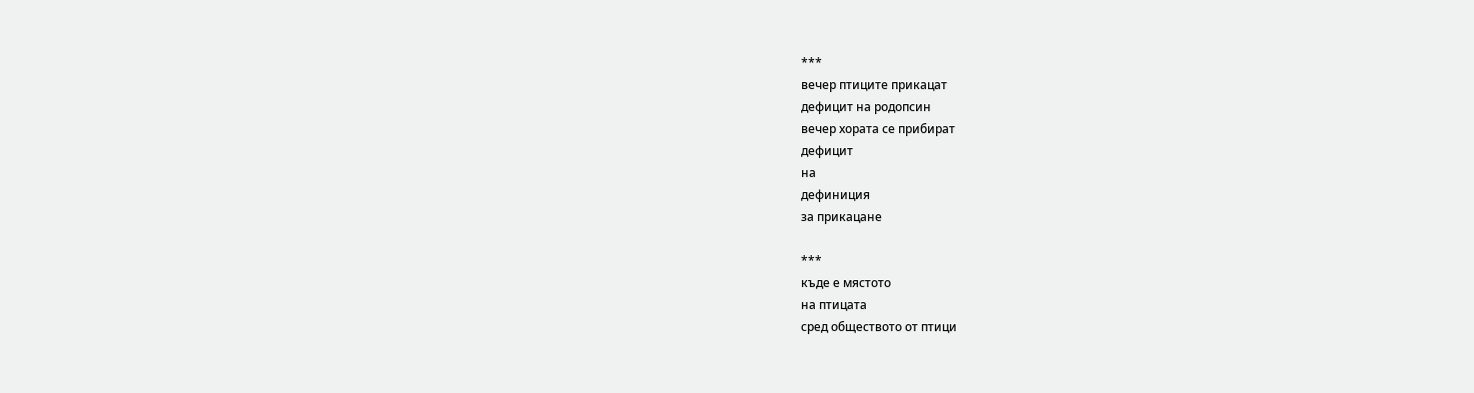***
вечер птиците прикацат
дефицит на родопсин
вечер хората се прибират
дефицит
на
дефиниция
за прикацане

***
къде е мястото
на птицата
сред обществото от птици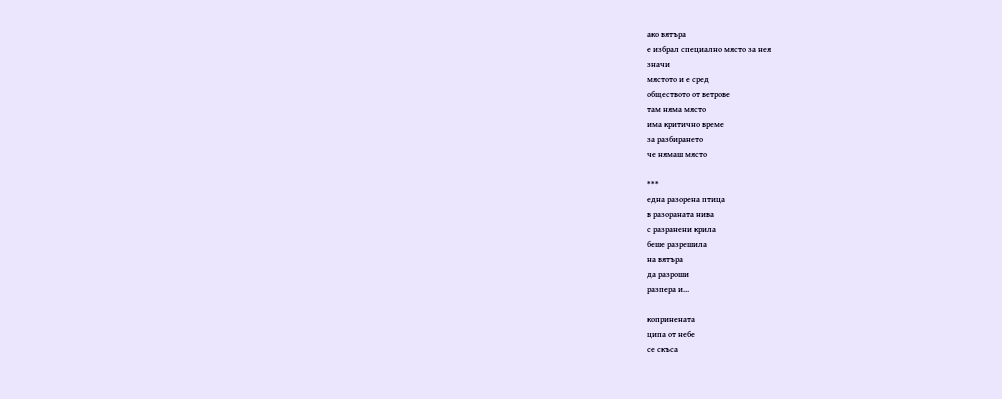ако вятъра
е избрал специално място за нея
значи
мястото и е сред
обществото от ветрове
там няма място
има критично време
за разбирането
че нямаш място

***
една разорена птица
в разораната нива
с разранени крила
беше разрешила
на вятъра
да разроши
разпера и...

копринената
ципа от небе
се скъса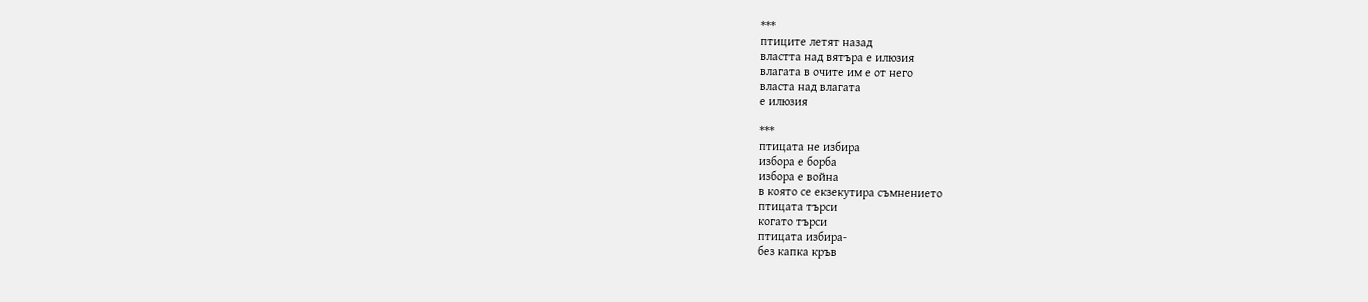***
птиците летят назад
властта над вятъра е илюзия
влагата в очите им е от него
власта над влагата
е илюзия

***
птицата не избира
избора е борба
избора е война
в която се екзекутира съмнението
птицата търси
когато търси
птицата избира-
без капка кръв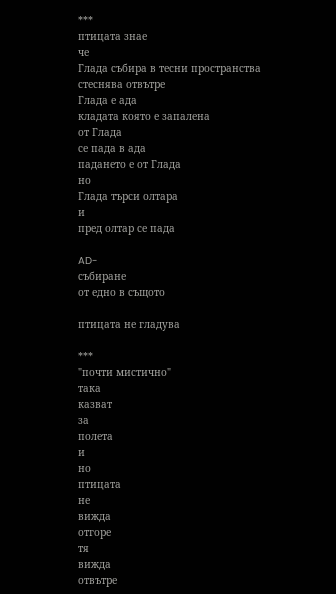***
птицата знае
че
Глада събира в тесни пространства
стеснява отвътре
Глада е ада
кладата която е запалена
от Глада
се пада в ада
падането е от Глада
но
Глада търси олтара
и
пред олтар се пада

AD-
събиране
от едно в същото

птицата не гладува

***
"почти мистично"
така
казват
за
полета
и
но
птицата
не
вижда
отгоре
тя
вижда
отвътре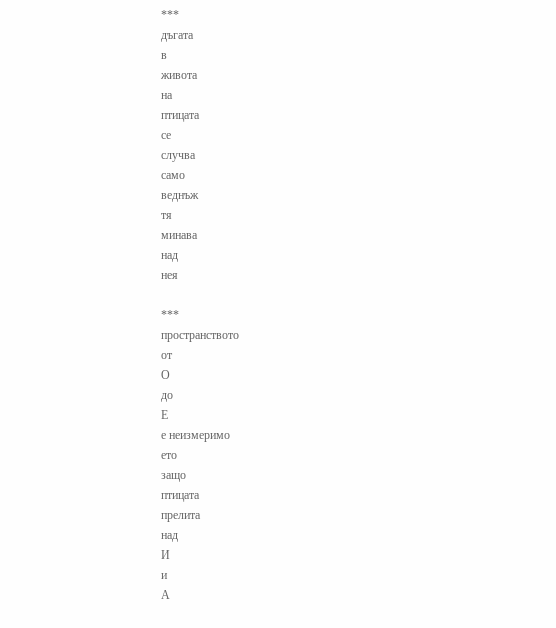***
дъгата
в
живота
на
птицата
се
случва
само
веднъж
тя
минава
над
нея

***
пространството
от
О
до
Е
е неизмеримо
ето
защо
птицата
прелита
над
И
и
А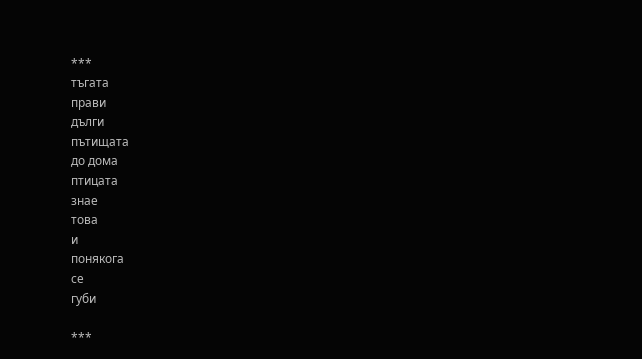***
тъгата
прави
дълги
пътищата
до дома
птицата
знае
това
и
понякога
се
губи

***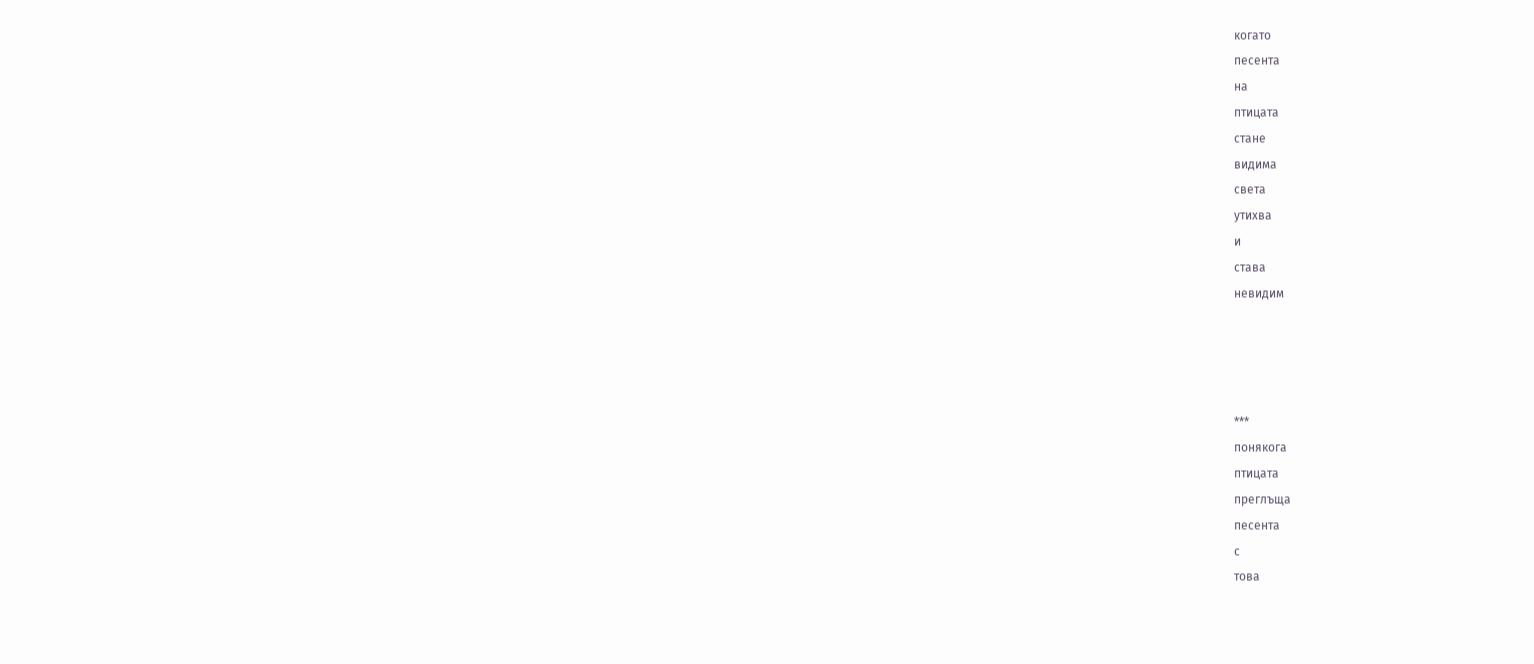когато
песента
на
птицата
стане
видима
света
утихва
и
става
невидим




***
понякога
птицата
преглъща
песента
с
това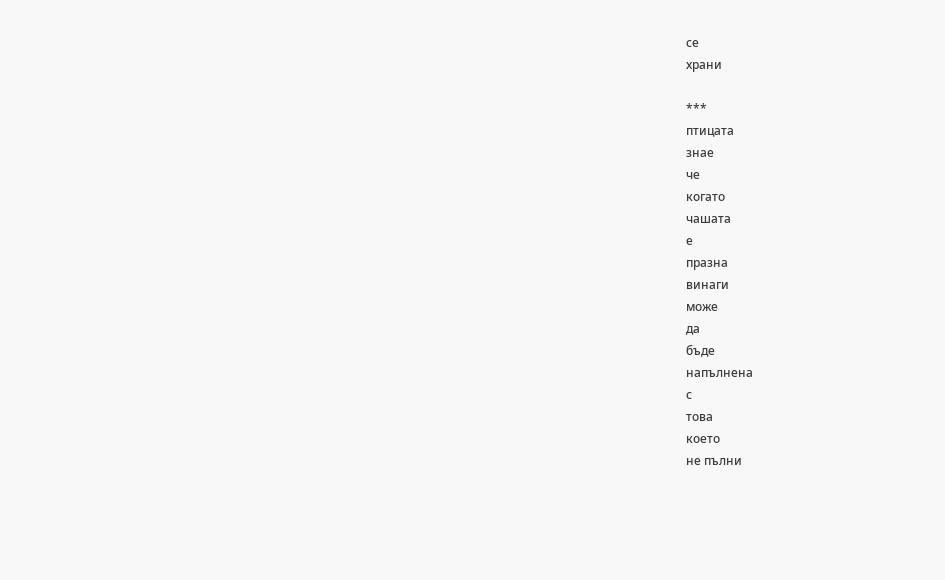се
храни

***
птицата
знае
че
когато
чашата
е
празна
винаги
може
да
бъде
напълнена
с
това
което
не пълни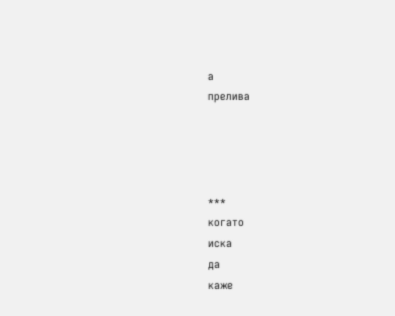а
прелива




***
когато
иска
да
каже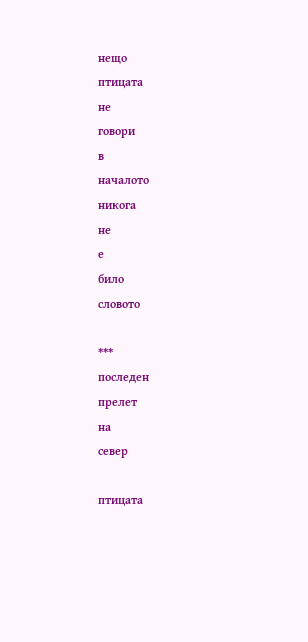нещо
птицата
не
говори
в
началото
никога
не
е
било
словото

***
последен
прелет
на
север

птицата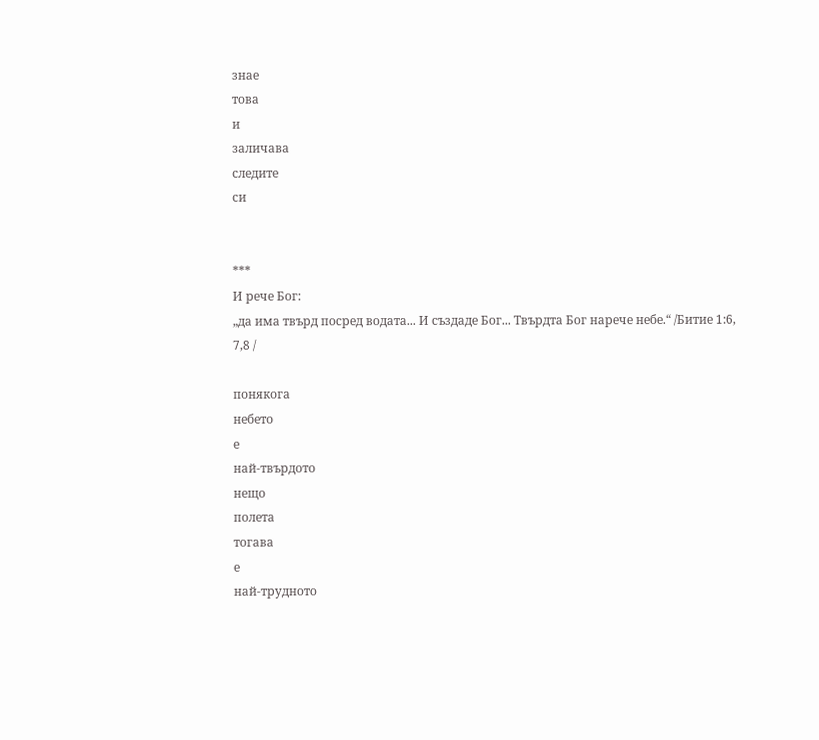знае
това
и
заличава
следите
си


***
И рече Бог:
„да има твърд посред водата... И създаде Бог... Твърдта Бог нарече небе.“ /Битие 1:6, 7,8 /

понякога
небето
е
най-твърдото
нещо
полета
тогава
е
най-трудното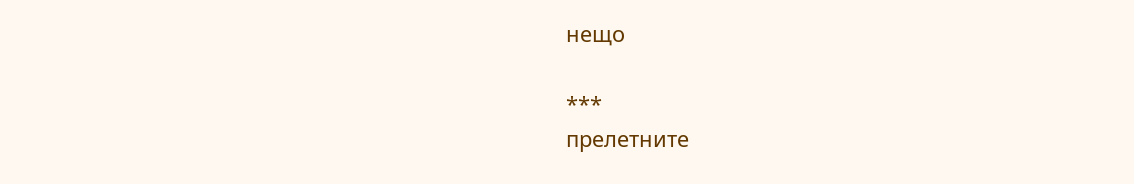нещо

***
прелетните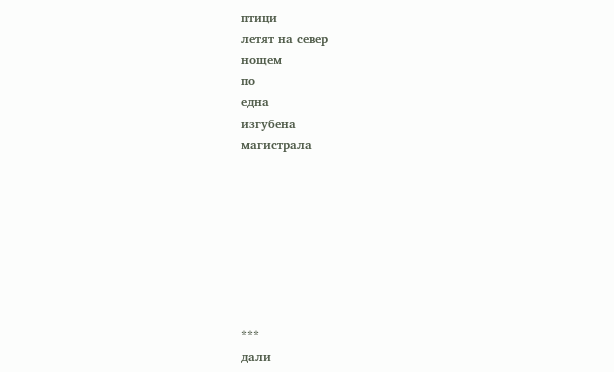птици
летят на север
нощем
по
една
изгубена
магистрала








***
дали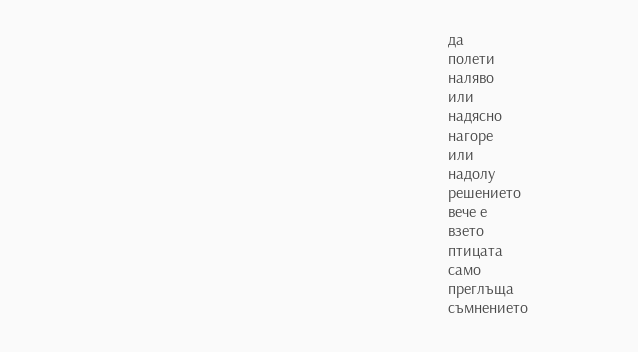да
полети
наляво
или
надясно
нагоре
или
надолу
решението
вече е
взето
птицата
само
преглъща
съмнението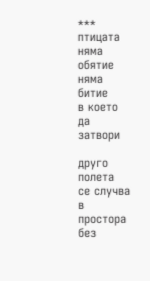***
птицата
няма
обятие
няма
битие
в което
да
затвори

друго
полета
се случва
в
простора
без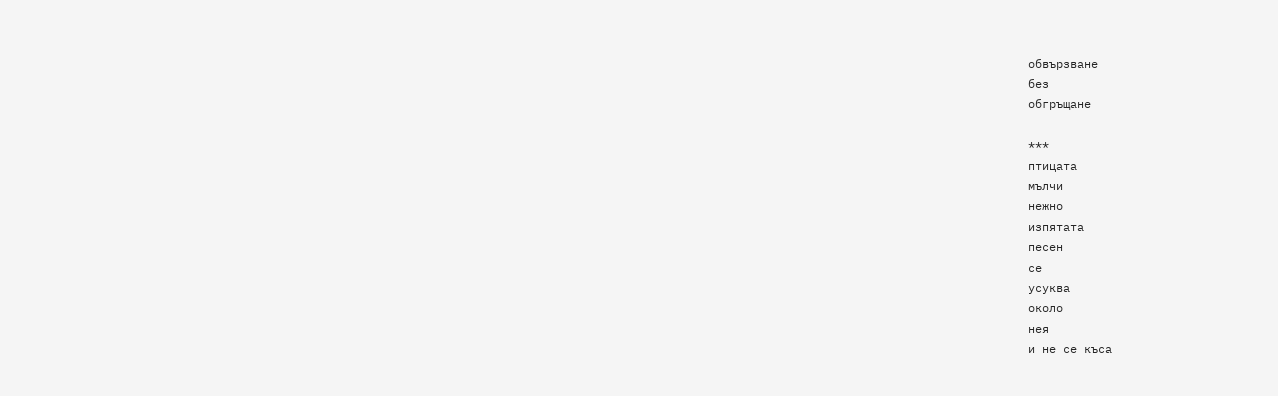обвързване
без
обгръщане

***
птицата
мълчи
нежно
изпятата
песен
се
усуква
около
нея
и не се къса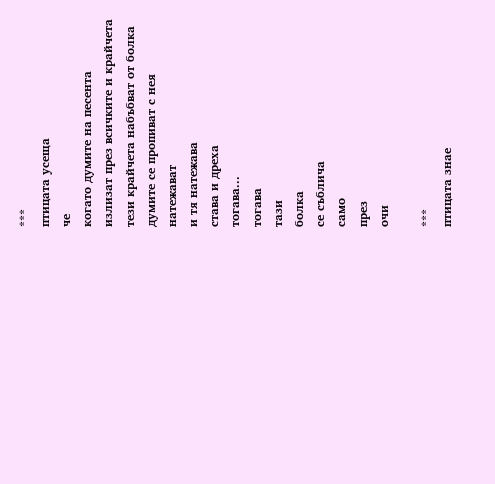***
птицата усеща
че
когато думите на песента
излизат през всичките и крайчета
тези крайчета набъбват от болка
думите се пропиват с нея
натежават
и тя натежава
става и дреха
тогава...
тогава
тази
болка
се съблича
само
през
очи

***
птицата знае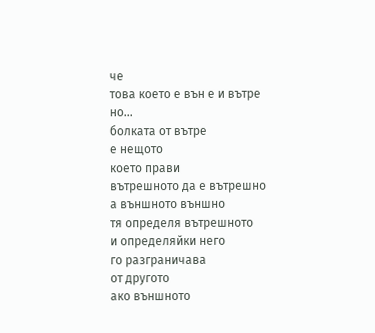че
това което е вън е и вътре
но...
болката от вътре
е нещото
което прави
вътрешното да е вътрешно
а външното външно
тя определя вътрешното
и определяйки него
го разграничава
от другото
ако външното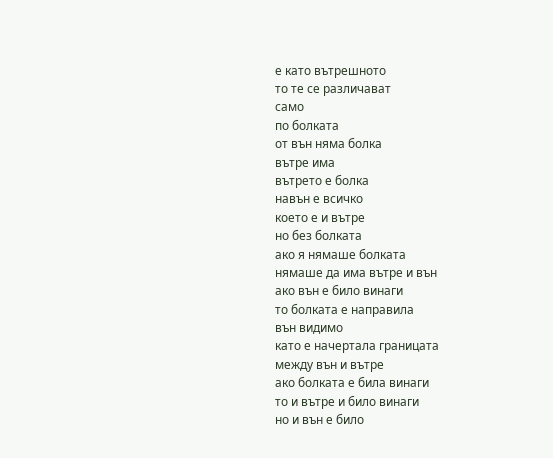е като вътрешното
то те се различават
само
по болката
от вън няма болка
вътре има
вътрето е болка
навън е всичко
което е и вътре
но без болката
ако я нямаше болката
нямаше да има вътре и вън
ако вън е било винаги
то болката е направила
вън видимо
като е начертала границата
между вън и вътре
ако болката е била винаги
то и вътре и било винаги
но и вън е било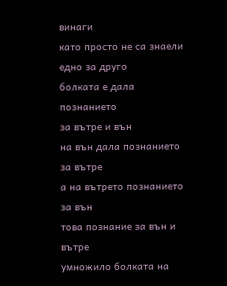винаги
като просто не са знаели едно за друго
болката е дала познаниетo
за вътре и вън
на вън дала познанието за вътре
а на вътрето познанието за вън
това познание за вън и вътре
умножило болката на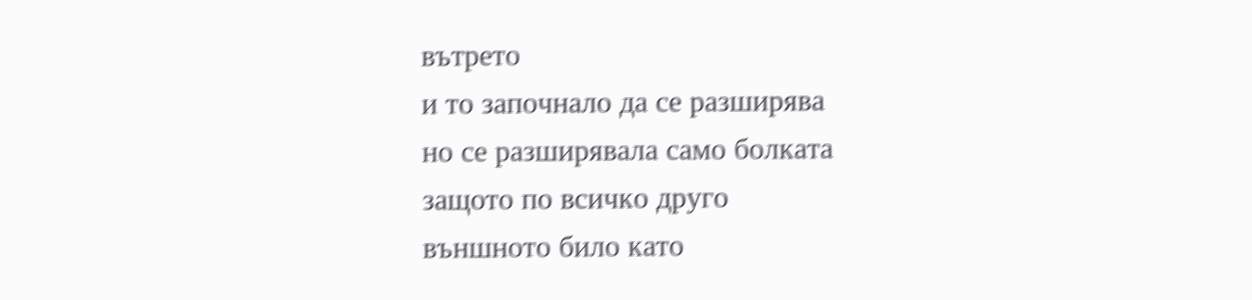вътрето
и то започнало да се разширява
но се разширявала само болката
защото по всичко друго
външното било като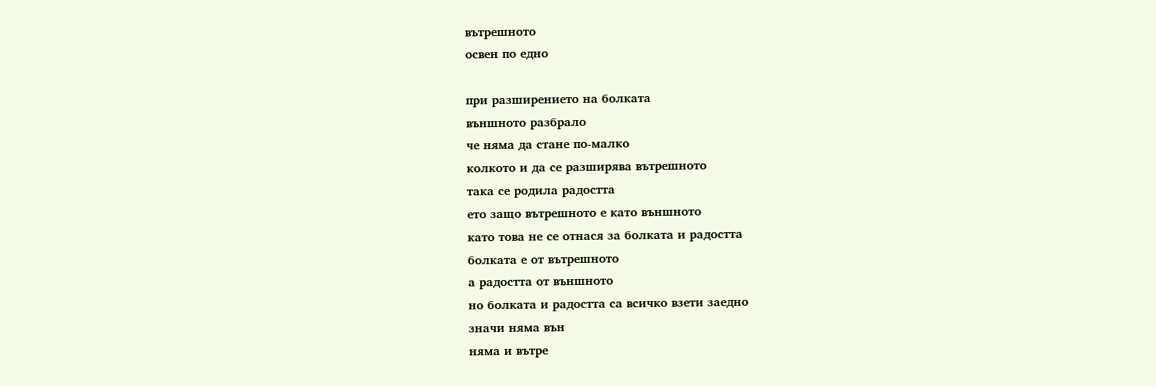вътрешното
освен по едно

при разширението на болката
външното разбрало
че няма да стане по-малко
колкото и да се разширява вътрешното
така се родила радостта
ето защо вътрешното е като външното
като това не се отнася за болката и радостта
болката е от вътрешното
а радостта от външното
но болката и радостта са всичко взети заедно
значи няма вън
няма и вътре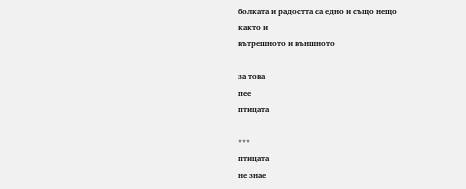болката и радостта са едно и също нещо
както и
вътрешното и външното

за това
пее
птицата

***
птицата
не знае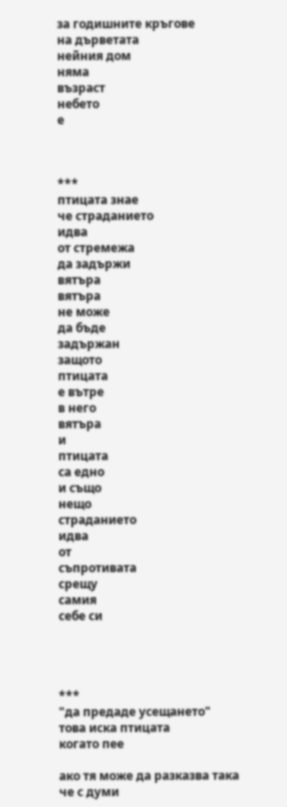за годишните кръгове
на дърветата
нейния дом
няма
възраст
нeбето
е



***
птицата знае
че страданието
идва
от стремежа
да задържи
вятъра
вятъра
не може
да бъде
задържан
защото
птицата
е вътре
в него
вятъра
и
птицата
са едно
и също
нещо
страданието
идва
от
съпротивата
срещу
самия
себе си




***
"да предаде усещането"
това иска птицата
когато пее

ако тя може да разказва така
че с думи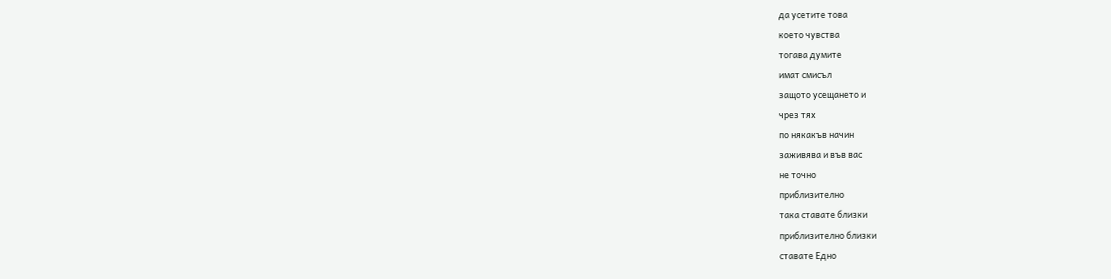да усетите това
което чувства
тогава думите
имат смисъл
защото усещането и
чрез тях
по някакъв начин
заживява и във вас
не точно
приблизително
така ставате близки
приблизително близки
ставате Едно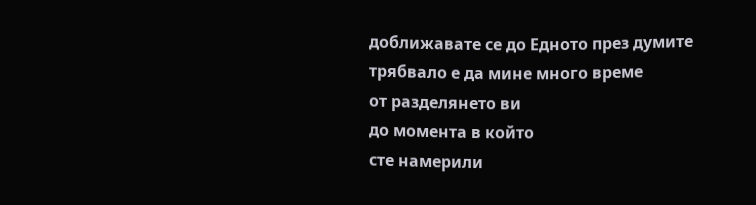доближавате се до Едното през думите
трябвало е да мине много време
от разделянето ви
до момента в който
сте намерили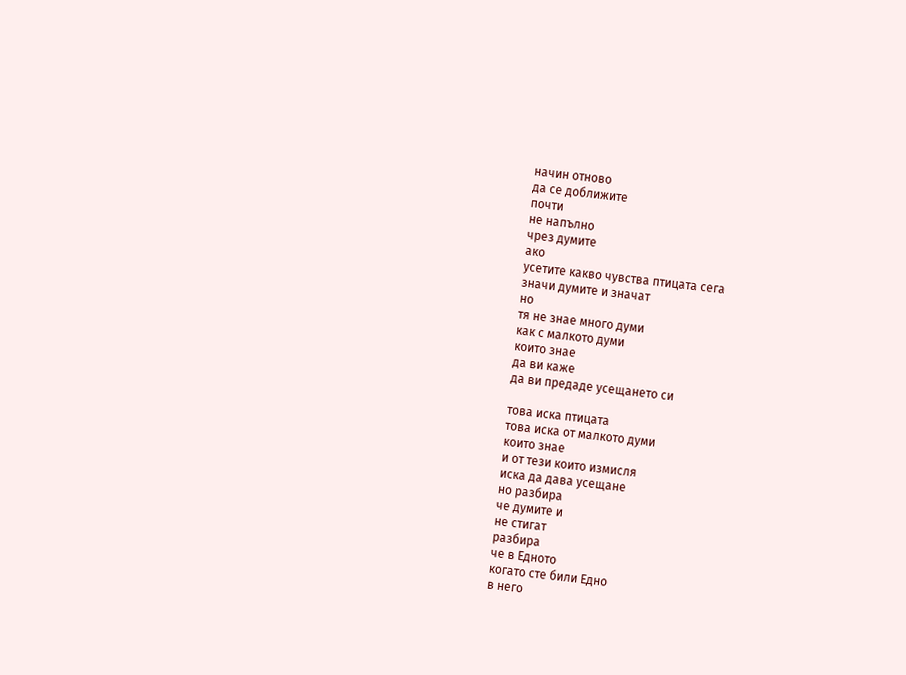начин отново
да се доближите
почти
не напълно
чрез думите
ако
усетите какво чувства птицата сега
значи думите и значат
но
тя не знае много думи
как с малкото думи
които знае
да ви каже
да ви предаде усещането си

това иска птицата
това иска от малкото думи
които знае
и от тези които измисля
иска да дава усещане
но разбира
че думите и
не стигат
разбира
че в Едното
когато сте били Едно
в него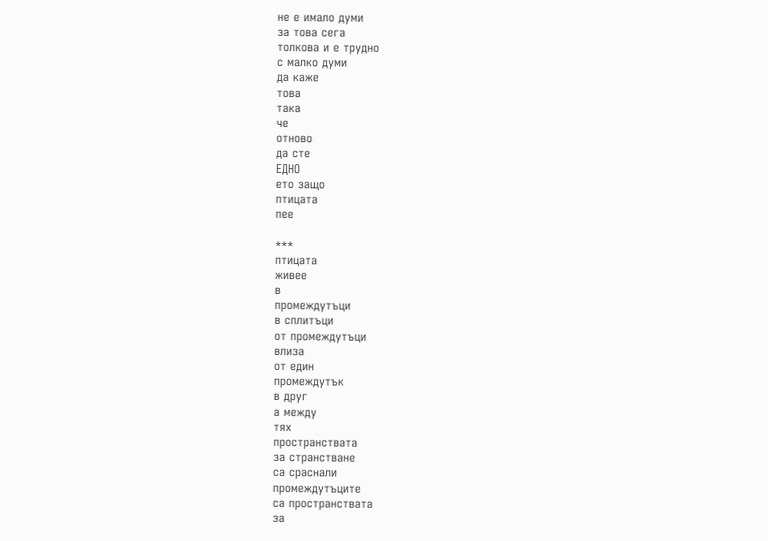не е имало думи
за това сега
толкова и е трудно
с малко думи
да каже
това
така
че
отново
да сте
ЕДНО
ето защо
птицата
пее

***
птицата
живее
в
промеждутъци
в сплитъци
от промеждутъци
влиза
от един
промеждутък
в друг
а между
тях
пространствата
за странстване
са сраснали
промеждутъците
са пространствата
за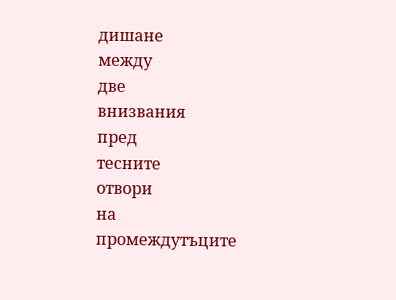дишане
между
две
внизвания
пред
тесните
отвори
на
промеждутъците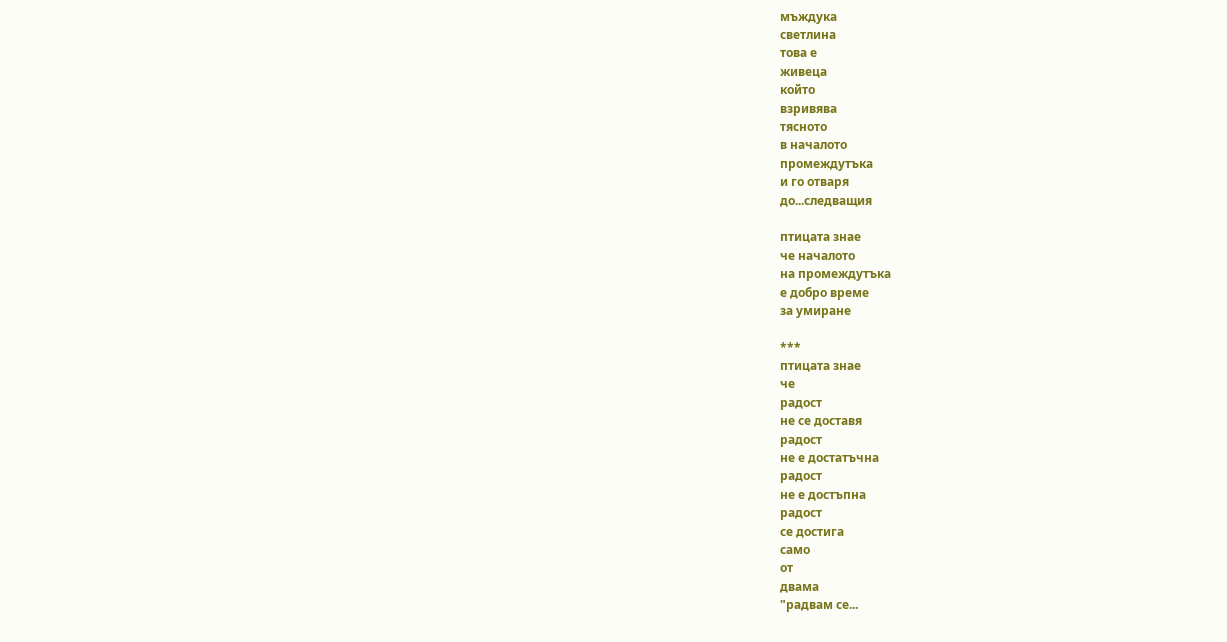мъждука
светлина
това е
живеца
който
взривява
тясното
в началото
промеждутъка
и го отваря
до...следващия

птицата знае
че началото
на промеждутъка
е добро време
за умиране

***
птицата знае
че
радост
не се доставя
радост
не е достатъчна
радост
не е достъпна
радост
се достига
само
от
двама
"радвам се...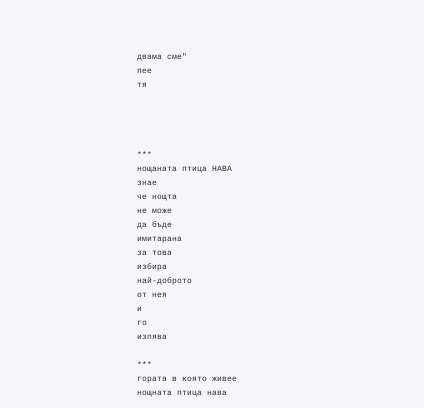двама сме"
пее
тя




***
нощаната птица НАВА
знае
че нощта
не може
да бъде
имитарана
за това
избира
най-доброто
от нея
и
го
изпява

***
гората в която живее
нощната птица нава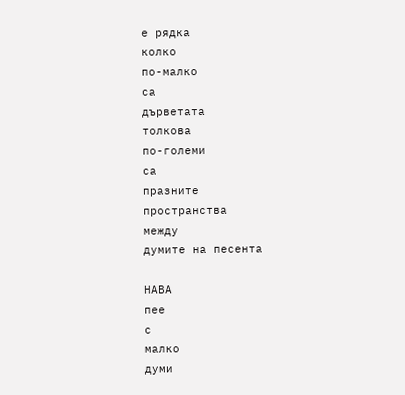е рядка
колко
по-малко
са
дърветата
толкова
по-големи
са
празните
пространства
между
думите на песента

НАВА
пее
с
малко
думи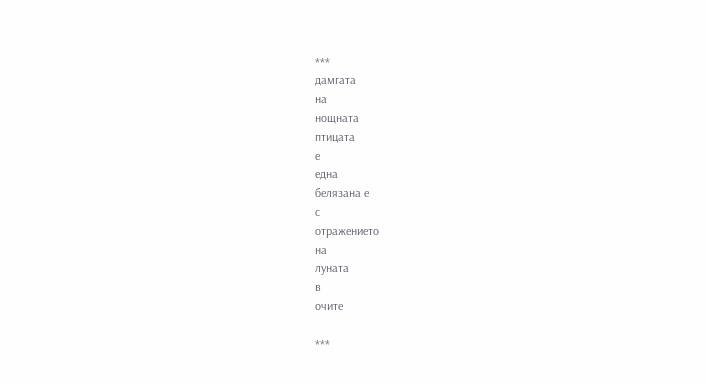***
дамгата
на
нощната
птицата
е
една
белязана е
с
отражението
на
луната
в
очите

***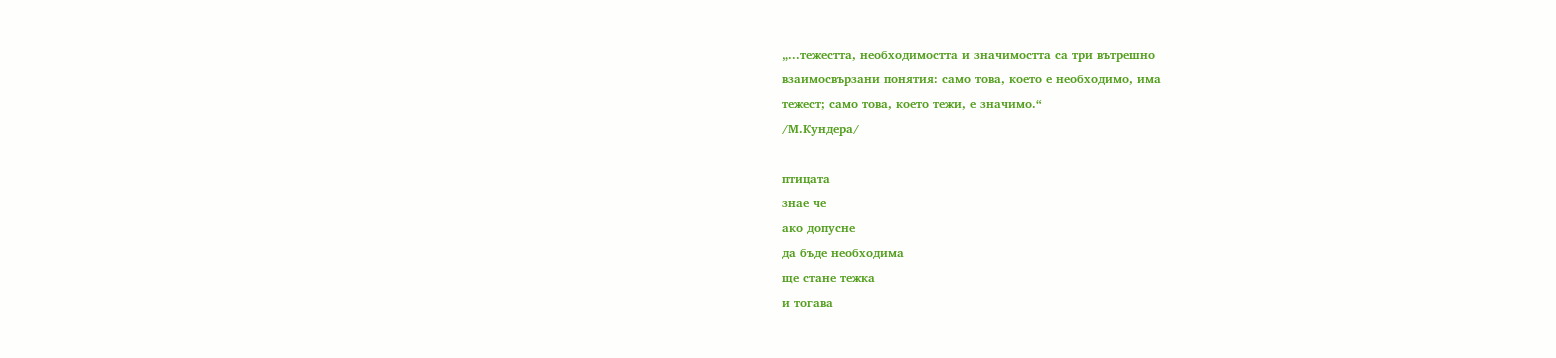„...тежестта, необходимостта и значимостта са три вътрешно
взаимосвързани понятия: само това, което е необходимо, има
тежест; само това, което тежи, е значимо.“
/М.Кундера/

птицата
знае че
ако допусне
да бъде необходима
ще стане тежка
и тогава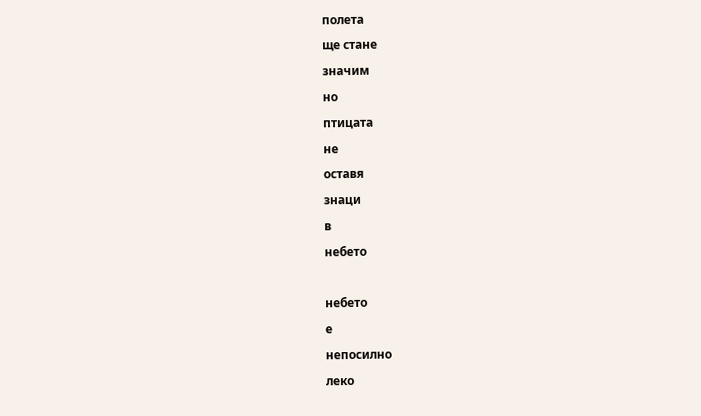полета
ще стане
значим
но
птицата
не
оставя
знаци
в
небето

небето
е
непосилно
леко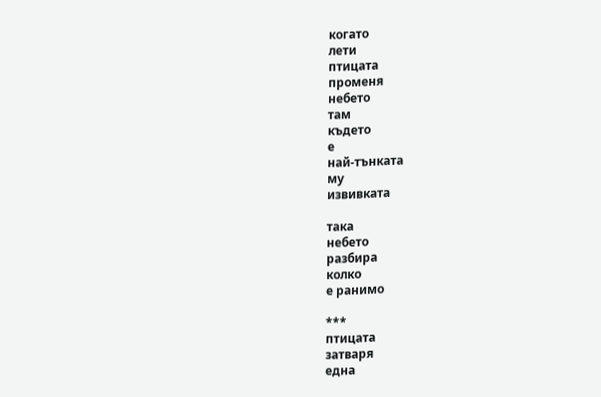когато
лети
птицата
променя
небето
там
където
е
най-тънката
му
извивката

така
небето
разбира
колко
е ранимо

***
птицата
затваря
една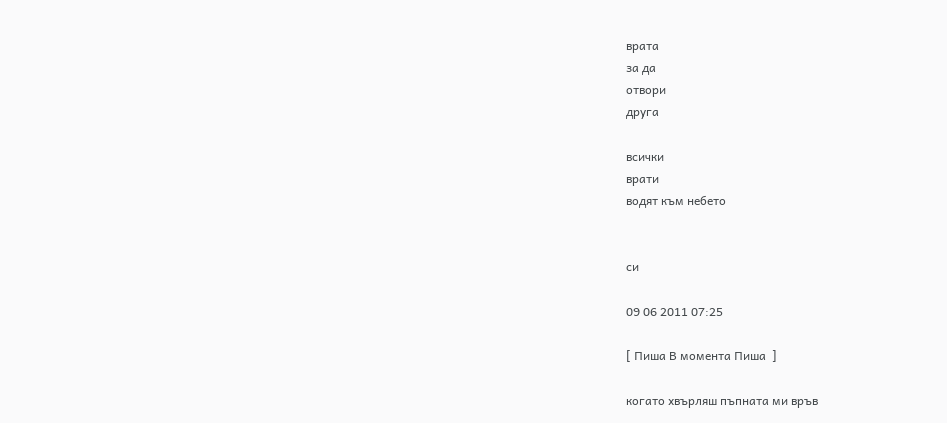врата
за да
отвори
друга

всички
врати
водят към небето


си

09 06 2011 07:25

[ Пиша В момента Пиша  ]

когато хвърляш пъпната ми връв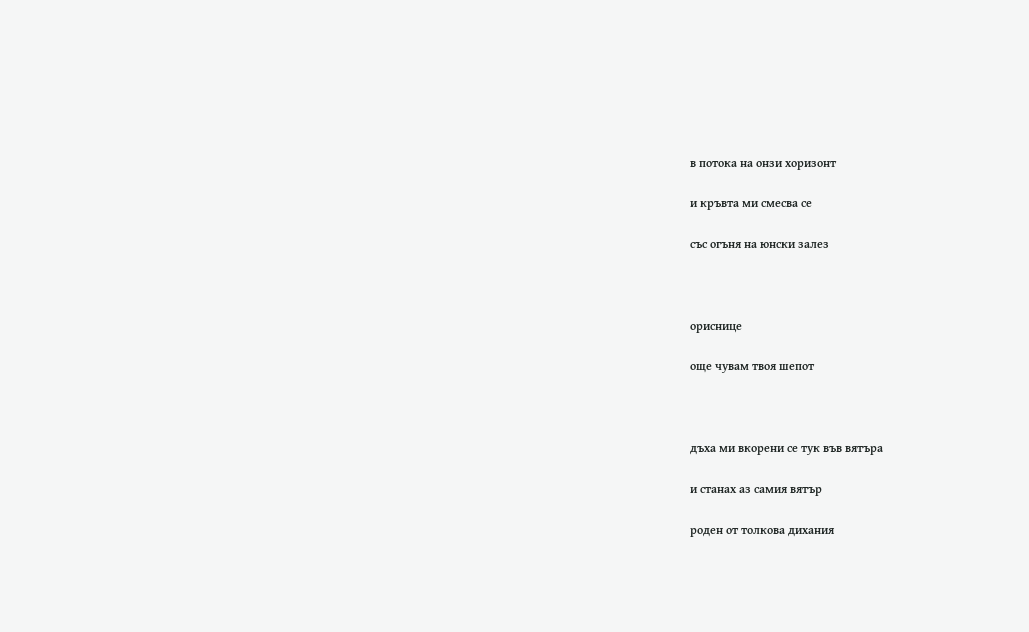в потока на онзи хоризонт

и кръвта ми смесва се

със огъня на юнски залез



ориснице

още чувам твоя шепот



дъха ми вкорени се тук във вятъра

и станах аз самия вятър

роден от толкова дихания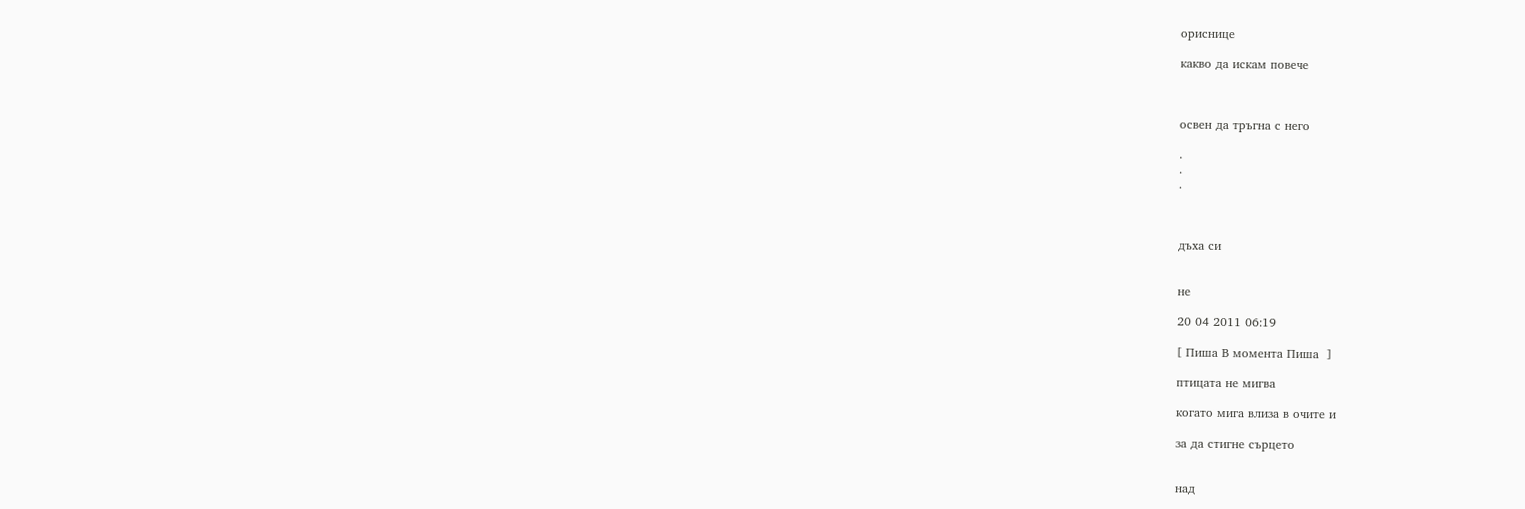ориснице

какво да искам повече



освен да тръгна с него

.
.
.



дъха си


не

20 04 2011 06:19

[ Пиша В момента Пиша  ]

птицата не мигва

когато мига влиза в очите и

за да стигне сърцето


над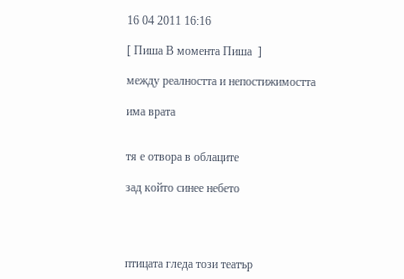16 04 2011 16:16

[ Пиша В момента Пиша  ]

между реалността и непостижимостта

има врата


тя е отвора в облаците

зад който синее небето




птицата гледа този театър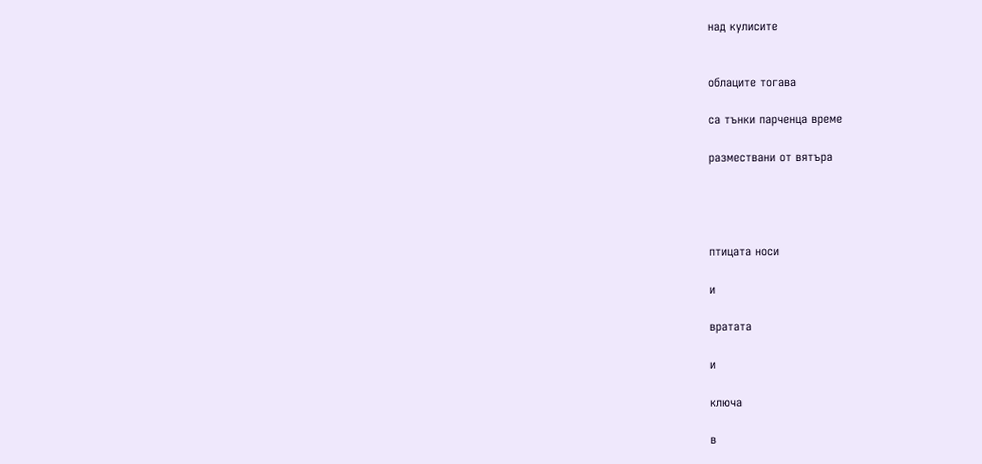над кулисите


облаците тогава

са тънки парченца време

размествани от вятъра




птицата носи

и

вратата

и

ключа

в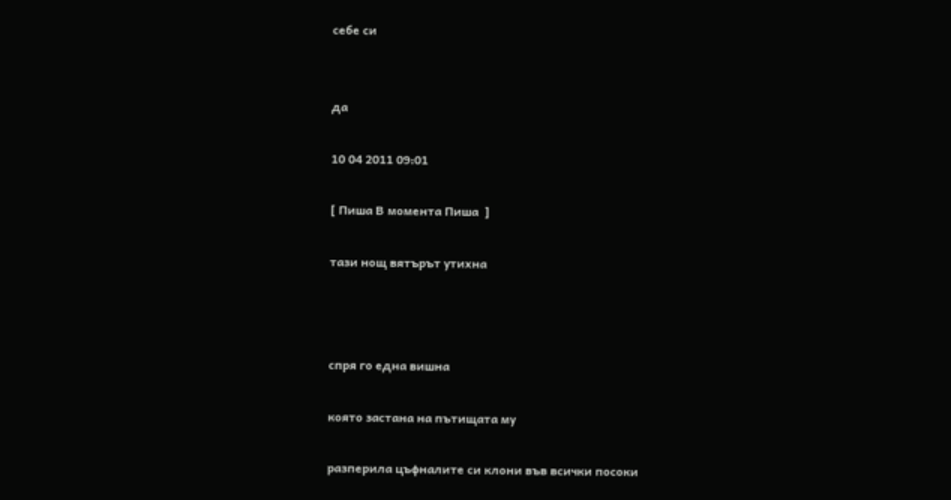себе си


да

10 04 2011 09:01

[ Пиша В момента Пиша  ]

тази нощ вятърът утихна



спря го една вишна

която застана на пътищата му

разперила цъфналите си клони във всички посоки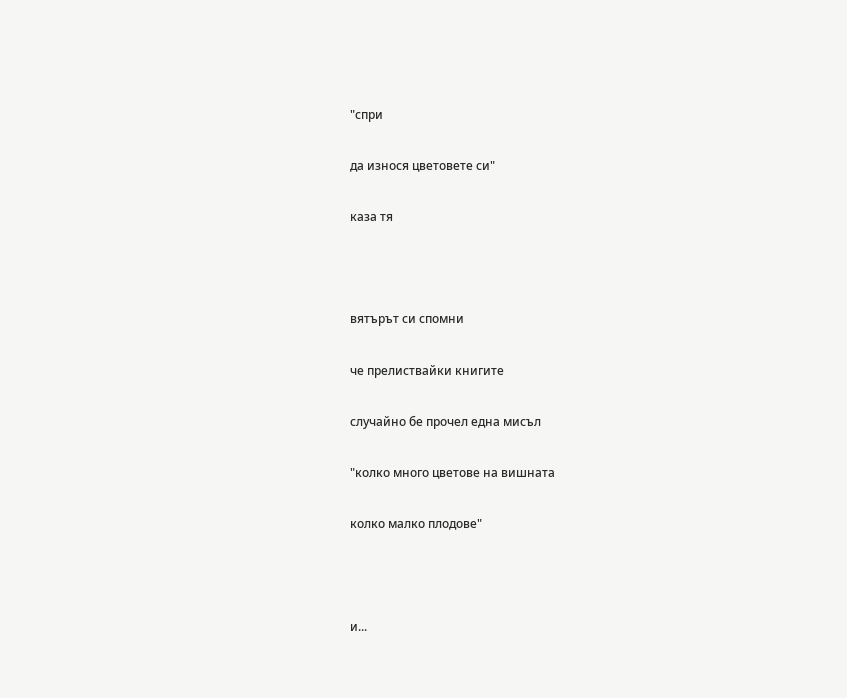"спри

да износя цветовете си"

каза тя



вятърът си спомни

че прелиствайки книгите

случайно бе прочел една мисъл

"колко много цветове на вишната

колко малко плодове"



и...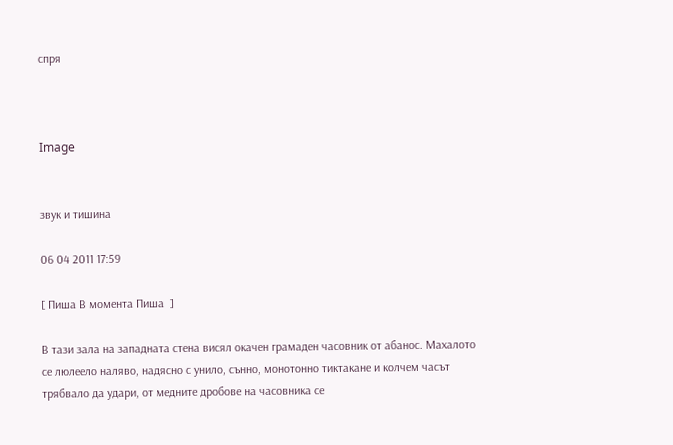спря



Image


звук и тишина

06 04 2011 17:59

[ Пиша В момента Пиша  ]

В тази зала на западната стена висял окачен грамаден часовник от абанос. Махалото се люлеело наляво, надясно с унило, сънно, монотонно тиктакане и колчем часът трябвало да удари, от медните дробове на часовника се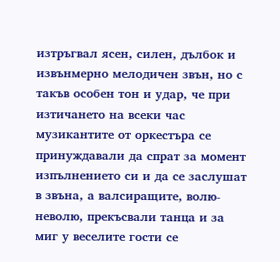изтръгвал ясен, силен, дълбок и извънмерно мелодичен звън, но с такъв особен тон и удар, че при изтичането на всеки час музикантите от оркестъра се принуждавали да спрат за момент изпълнението си и да се заслушат в звъна, а валсиращите, волю-неволю, прекъсвали танца и за миг у веселите гости се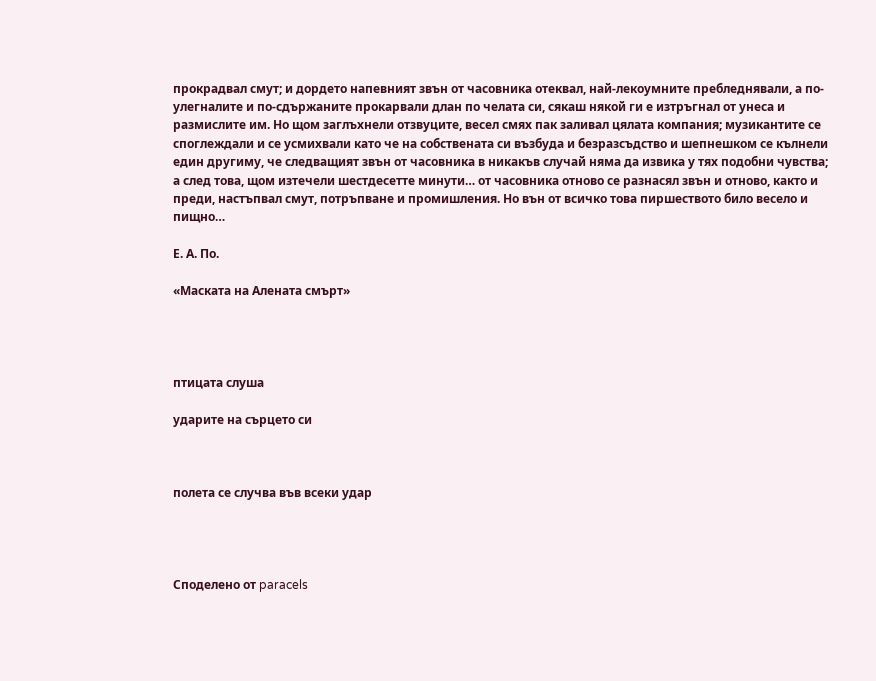прокрадвал смут; и дордето напевният звън от часовника отеквал, най-лекоумните пребледнявали, а по-улегналите и по-сдържаните прокарвали длан по челата си, сякаш някой ги е изтръгнал от унеса и размислите им. Но щом заглъхнели отзвуците, весел смях пак заливал цялата компания; музикантите се споглеждали и се усмихвали като че на собствената си възбуда и безразсъдство и шепнешком се кълнели един другиму, че следващият звън от часовника в никакъв случай няма да извика у тях подобни чувства; а след това, щом изтечели шестдесетте минути… от часовника отново се разнасял звън и отново, както и преди, настъпвал смут, потръпване и промишления. Но вън от всичко това пиршеството било весело и пищно…

Е. А. По.

«Маската на Алената смърт»




птицата слуша

ударите на сърцето си



полета се случва във всеки удар




Споделено от paracels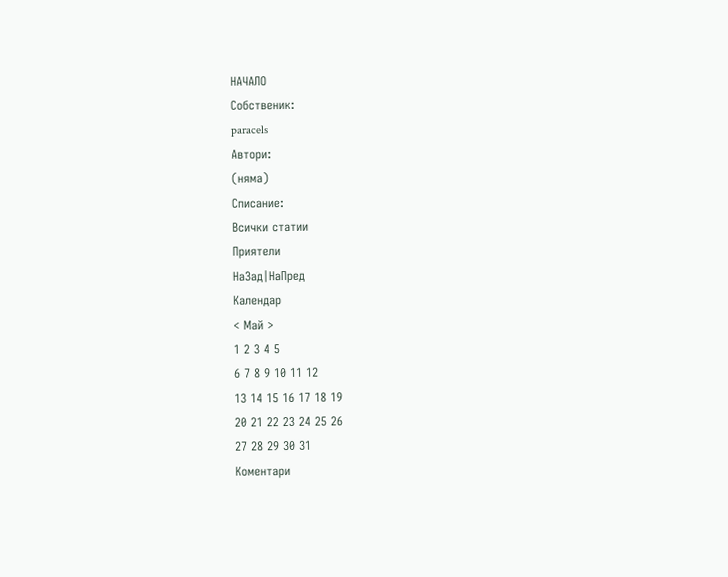НАЧАЛО
Собственик:
paracels
Автори:
(няма)
Списание:
Всички статии
Приятели
НаЗад|НаПред
Календар
< Май >
1 2 3 4 5
6 7 8 9 10 11 12
13 14 15 16 17 18 19
20 21 22 23 24 25 26
27 28 29 30 31
Коментари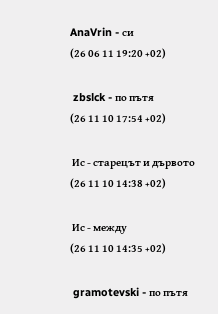AnaVrin - си
(26 06 11 19:20 +02)

 zbslck - по пътя
(26 11 10 17:54 +02)

 Ис - старецът и дървото
(26 11 10 14:38 +02)

 Ис - между
(26 11 10 14:35 +02)

 gramotevski - по пътя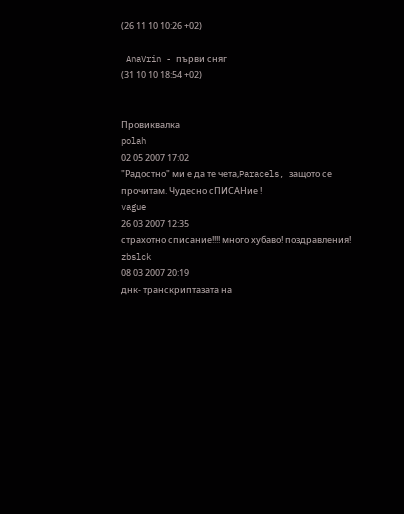(26 11 10 10:26 +02)

 AnaVrin - първи сняг
(31 10 10 18:54 +02)


Провиквалка
polah
02 05 2007 17:02
"Радостно" ми е да те чета,Paracels, защото се прочитам. Чудесно сПИСАНие !
vague
26 03 2007 12:35
страхотно списание!!!! много хубаво! поздравления!
zbslck
08 03 2007 20:19
днк- транскриптазата на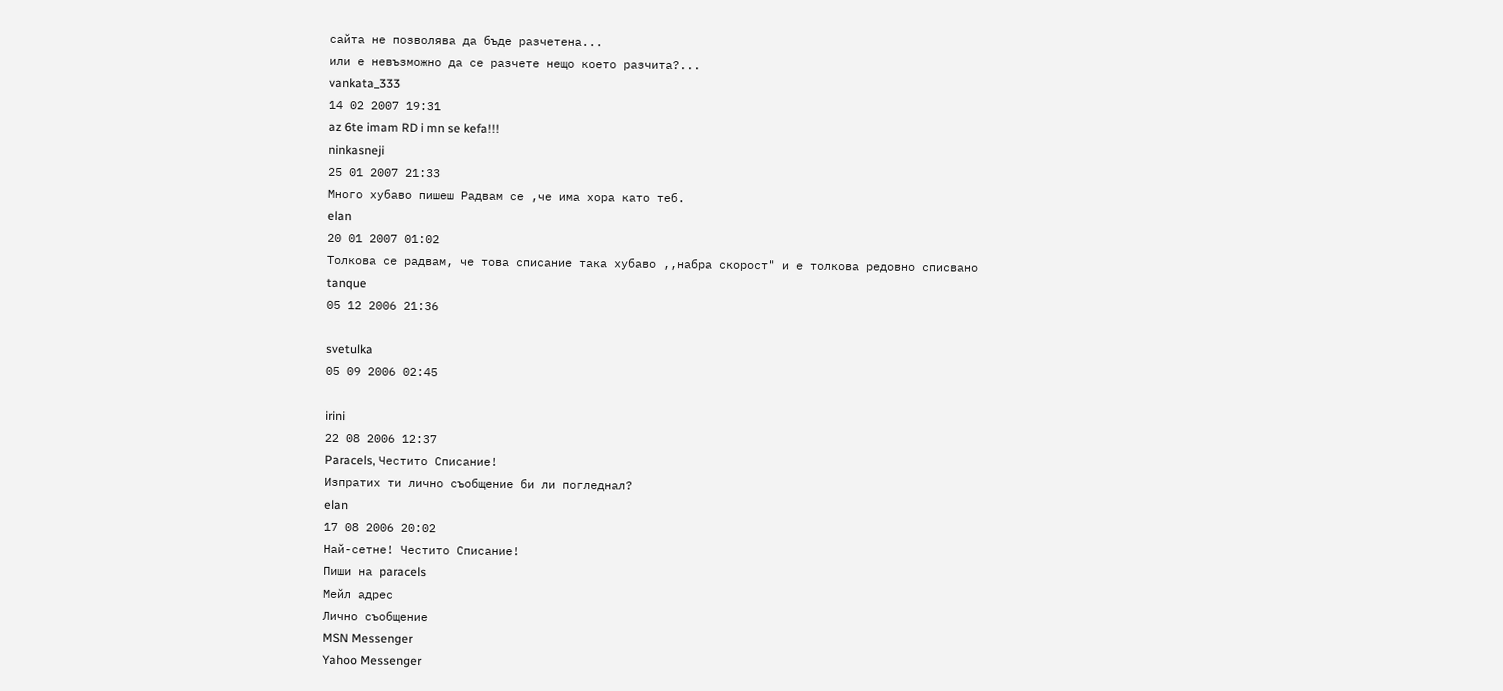сайта не позволява да бъде разчетена...
или е невъзможно да се разчете нещо което разчита?...
vankata_333
14 02 2007 19:31
az 6te imam RD i mn se kefa!!!
ninkasneji
25 01 2007 21:33
Много хубаво пишеш Радвам се ,че има хора като теб.
elan
20 01 2007 01:02
Толкова се радвам, че това списание така хубаво ,,набра скорост" и е толкова редовно списвано
tanque
05 12 2006 21:36

svetulka
05 09 2006 02:45

irini
22 08 2006 12:37
Paracels, Честито Списание!
Изпратих ти лично съобщение би ли погледнал?
elan
17 08 2006 20:02
Най-сетне! Честито Списание!
Пиши на paracels
Мейл адрес
Лично съобщение
MSN Messenger
Yahoo Messenger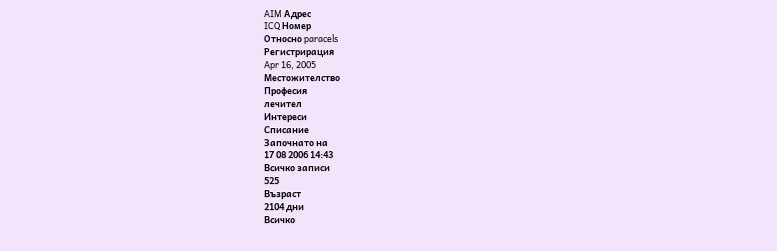AIM Адрес
ICQ Номер
Относно paracels
Регистрирация
Apr 16, 2005
Местожителство
Професия
лечител
Интереси
Списание
Започнато на
17 08 2006 14:43
Всичко записи
525
Възраст
2104 дни
Всичко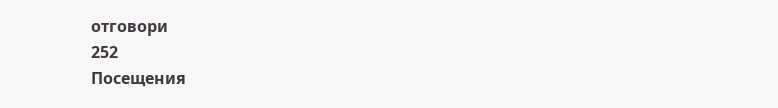отговори
252
Посещения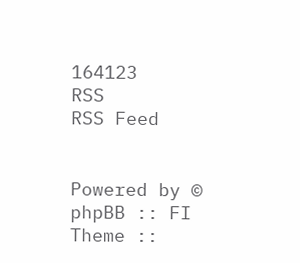164123
RSS
RSS Feed


Powered by © phpBB :: FI Theme ::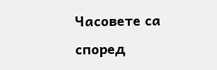Часовете са според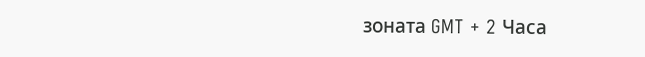зоната GMT + 2 Часа